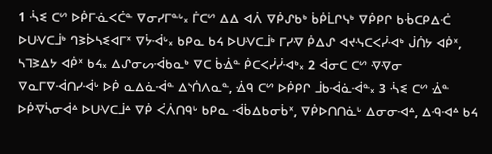1 ᔂᓬ ᑕᔥ ᐅᑮᒥᓍᐸᑖᓐ ᐁᓂᓯᒥᓐᒡ᙮ ᒦᑕᔥ ᐃᐃ ᐊᐲ ᐁᑮᔑᑲᒃ ᑳᑮᒫᒋᓭᒃ ᐁᑮᑭᒋ ᑲᒀᑕᑭᐃᑣ ᐅᑌᐺᑕᒨᒃ ᒉᕒᐆᓴᓬᐊᒥᕽ ᐁᔮᐙᒡ᙮ ᑲᑭᓇ ᑲᔦ ᐅᑌᐺᑕᒨᒃ ᒥᓯᐌ ᑮᐃᔑ ᐊᔪᓶᑕᐸᓰᐗᒃ ᒎᑏᔭ ᐊᑮᕽ, ᓴᒣᕒᐃᔭ ᐊᑮᕽ ᑲᔦ᙮ ᐃᔑᓂᔕᐙᑲᓇᒃ ᐁᑕ ᑳᐐᓐ ᑮᑕᐸᓰᓰᐗᒃ᙮ 2 ᐋᓂᑕ ᑕᔥ ᐌᐌᓂ ᐁᓇᒥᐁᐙᑎᓯᐙᒡ ᐅᑮ ᓇᐃᓈᐙᓐ ᐃᔅᑏᐱᓇᓐ, ᐐᑫ ᑕᔥ ᐅᑮᑭᒋ ᒨᑲᐙᓈᐙᓐ᙮ 3 ᔂᓬ ᑕᔥ ᐐᓐ ᐅᑮᐌᓵᓂᐋᐞ ᐅᑌᐺᑕᒨᐞ ᐁᑮ ᐹᐲᑎᑫᒡ ᑲᑭᓇ ᐙᑳᐃᑲᓂᑳᕽ, ᐁᑮᐅᑎᑎᓈᒡ ᐃᓂᓂᐗᐞ, ᐃᑴᐗᐞ ᑲᔦ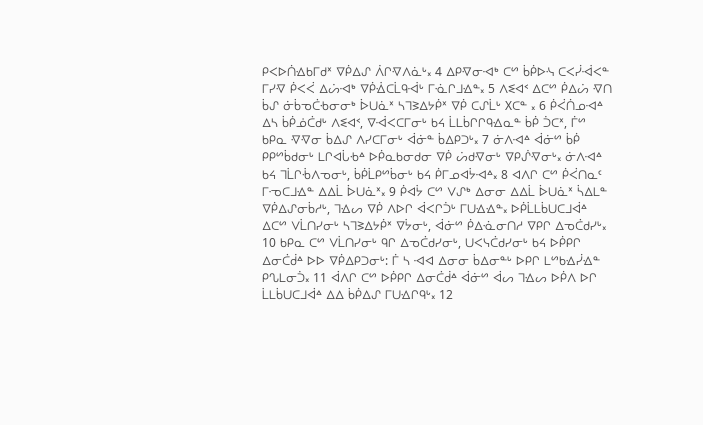ᑭᐸᐅᑏᐎᑲᒥᑯᕽ ᐁᑮᐃᔑ ᐲᒋᐌᐱᓈᒡ᙮ 4 ᐃᑭᐌᓂᐗᒃ ᑕᔥ ᑳᑮᐅᓶ ᑕᐸᓰᐙᐸᓐ ᒥᓯᐌ ᑮᐸᐹ ᐃᔖᐗᒃ ᐁᑮᐐᑕᒫᑫᐙᒡ ᒥᓍᒋᒧᐎᓐ᙮ 5 ᐱᓬᐊᑉ ᐃᑕᔥ ᑮᐃᔖ ᐌᑎ ᑳᔑ ᓃᑳᓀᑖᑾᓂᓂᒃ ᐆᑌᓈᕽ ᓴᒣᕒᐃᔭᑮᕽ ᐁᑮ ᑕᔑᒫᒡ Xᑕᓐ ᙮ 6 ᑮᐹᑏᓄᐗᐞ ᐃᓴ ᑳᑮᓅᑖᑯᒡ ᐱᓬᐊᑉ, ᐁᐙᐸᑕᒥᓂᒡ ᑲᔦ ᒫᒪᑳᒋᒋᑫᐎᓇᓐ ᑳᑮ ᑑᑕᕽ, ᒦᔥ ᑲᑭᓇ ᐌᐌᓂ ᑳᐃᔑ ᐱᓯᑕᒥᓂᒡ ᐋᓃᓐ ᑳᐃᑭᑐᒡ᙮ 7 ᓃᐱᐗᐞ ᐋᓃᔥ ᑳᑮ ᑭᑭᔥᑳᑯᓂᒡ ᒪᒋᐊᒑᑾᐞ ᐅᑮᓇᑲᓂᑯᓂ ᐁᑮ ᔖᑯᐌᓂᒡ ᐁᑭᔒᐌᓂᒡ᙮ ᓃᐱᐗᐞ ᑲᔦ ᒣᒫᒋᒀᐱᓀᓂᒡ, ᑳᑮᒫᑭᔥᑳᓂᒡ ᑲᔦ ᑮᒥᓄᐊᔮᐗᐞ᙮ 8 ᐊᐱᒋ ᑕᔥ ᑮᐹᑎᓇᑦ ᒥᓉᑕᒧᐎᓐ ᐃᐃᒫ ᐆᑌᓈᕽ᙮ 9 ᑮᐊᔮ ᑕᔥ ᐯᔑᒃ ᐃᓂᓂ ᐃᐃᒫ ᐆᑌᓈᕽ ᓵᐃᒪᓐ ᐁᑮᐃᔑᓂᑳᓱᒡ, ᒣᐎᔕ ᐁᑮ ᐱᐅᒋ ᐋᐸᒋᑑᒡ ᒥᑌᐎᐎᓐ᙮ ᐅᑮᒫᒪᑳᑌᑕᒧᐋᐞ ᐃᑕᔥ ᐯᒫᑎᓯᓂᒡ ᓴᒣᕒᐃᔭᑮᕽ ᐁᔮᓂᒡ, ᐋᓃᔥ ᑮᐃᓍᓂᑎᓱ ᐁᑭᒋ ᐃᓀᑖᑯᓯᒡ᙮ 10 ᑲᑭᓇ ᑕᔥ ᐯᒫᑎᓯᓂᒡ ᑫᒋ ᐃᓀᑖᑯᓯᓂᒡ, ᑌᐸᓭᑖᑯᓯᓂᒡ ᑲᔦ ᐅᑮᑭᒋ ᐃᓂᑖᑰᐞ ᐅᐅ ᐁᑮᐃᑭᑐᓂᒡ: ᒦ ᓴ ᐗᐊ ᐃᓂᓂ ᑳᐃᓂᓐᒡ ᐅᑭᒋ ᒪᔥᑲᐎᓰᐎᓐ ᑭᔐᒪᓂᑑ᙮ 11 ᐋᐱᒋ ᑕᔥ ᐅᑮᑭᒋ ᐃᓂᑖᑰᐞ ᐋᓃᔥ ᐋᔕ ᒣᐎᔕ ᐅᑮᐱ ᐅᒋ ᒫᒪᑳᑌᑕᒧᐋᐞ ᐃᐃ ᑳᑮᐃᔑ ᒥᑌᐎᒋᑫᒡ᙮ 12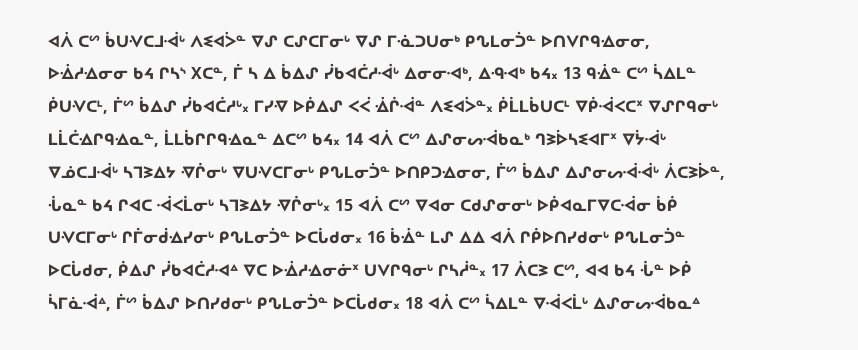ᐊᐲ ᑕᔥ ᑳᑌᐺᑕᒧᐙᒡ ᐱᓬᐊᐴᓐ ᐁᔑ ᑕᔑᑕᒥᓂᒡ ᐁᔑ ᒥᓍᑐᑌᓂᒃ ᑭᔐᒪᓂᑑᓐ ᐅᑎᐯᒋᑫᐎᓂᓂ, ᐅᐐᓱᐎᓂᓂ ᑲᔦ ᒋᓴᔅ Xᑕᓐ, ᒦ ᓴ ᐃ ᑳᐃᔑ ᓰᑲᐊᑖᓱᐙᒡ ᐃᓂᓂᐗᒃ, ᐃᑴᐗᒃ ᑲᔦ᙮ 13 ᑫᐐᓐ ᑕᔥ ᓵᐃᒪᓐ ᑮᑌᐺᑕᒻ, ᒦᔥ ᑳᐃᔑ ᓰᑲᐊᑖᓱᒡ᙮ ᒥᓯᐌ ᐅᑮᐃᔑ ᐸᐹ ᐐᒌᐙᓐ ᐱᓬᐊᐴᓐ᙮ ᑮᒫᒪᑳᑌᑕᒻ ᐁᑮᐙᐸᑕᕽ ᐁᔑᒋᑫᓂᒡ ᒪᒫᑖᐎᒋᑫᐎᓇᓐ, ᒫᒪᑳᒋᒋᑫᐎᓇᓐ ᐃᑕᔥ ᑲᔦ᙮ 14 ᐊᐲ ᑕᔥ ᐃᔑᓂᔕᐙᑲᓇᒃ ᒉᕒᐆᓴᓬᐊᒥᕽ ᐁᔮᐙᒡ ᐁᓅᑕᒧᐙᒡ ᓴᒣᕒᐃᔭ ᐌᒌᓂᒡ ᐁᑌᐺᑕᒥᓂᒡ ᑭᔐᒪᓂᑑᓐ ᐅᑎᑭᑐᐎᓂᓂ, ᒦᔥ ᑳᐃᔑ ᐃᔑᓂᔕᐙᐙᒡ ᐲᑕᕒᐆᓐ, ᒞᓇᓐ ᑲᔦ ᒋᐊᑕ ᐙᐸᒫᓂᒡ ᓴᒣᕒᐃᔭ ᐌᒌᓂᒡ᙮ 15 ᐊᐲ ᑕᔥ ᐁᐊᓂ ᑕᑯᔑᓂᓂᒡ ᐅᑮᐊᓇᒥᐁᑕᐙᓂ ᑳᑮ ᑌᐺᑕᒥᓂᒡ ᒋᒦᓂᑰᐎᓯᓂᒡ ᑭᔐᒪᓂᑑᓐ ᐅᑕᒑᑯᓂ᙮ 16 ᑳᐐᓐ ᒪᔑ ᐃᐃ ᐊᐲ ᒋᑮᐅᑎᓯᑯᓂᒡ ᑭᔐᒪᓂᑑᓐ ᐅᑕᒑᑯᓂ, ᑮᐃᔑ ᓰᑲᐊᑖᓱᐗᐞ ᐁᑕ ᐅᐐᓱᐎᓂᓃᕽ ᑌᐯᒋᑫᓂᒡ ᒋᓴᓲᓐ᙮ 17 ᐲᑕᕒ ᑕᔥ, ᐊᐊ ᑲᔦ ᒞᓐ ᐅᑮ ᓵᒥᓈᐙᐞ, ᒦᔥ ᑳᐃᔑ ᐅᑎᓯᑯᓂᒡ ᑭᔐᒪᓂᑑᓐ ᐅᑕᒑᑯᓂ᙮ 18 ᐊᐲ ᑕᔥ ᓵᐃᒪᓐ ᐁᐙᐸᒫᒡ ᐃᔑᓂᔕᐙᑲᓇᐞ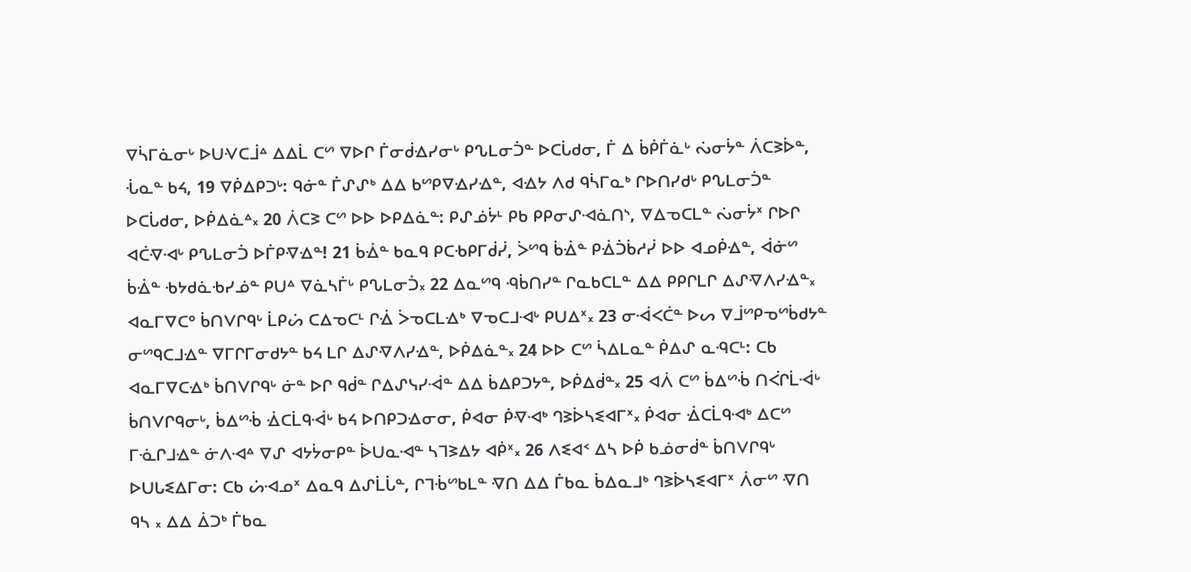ᐁᓵᒥᓈᓂᒡ ᐅᑌᐺᑕᒨᐞ ᐃᐃᒫ ᑕᔥ ᐁᐅᒋ ᒦᓂᑰᐎᓯᓂᒡ ᑭᔐᒪᓂᑑᓐ ᐅᑕᒑᑯᓂ, ᒦ ᐃ ᑳᑮᒦᓈᒡ ᔔᓂᔮᓐ ᐲᑕᕒᐆᓐ, ᒞᓇᓐ ᑲᔦ, 19 ᐁᑮᐃᑭᑐᒡ: ᑫᓃᓐ ᒦᔑᔑᒃ ᐃᐃ ᑲᔥᑭᐁᐎᓯᐎᓐ, ᐊᐎᔭ ᐱᑯ ᑫᓵᒥᓇᒃ ᒋᐅᑎᓯᑯᒡ ᑭᔐᒪᓂᑑᓐ ᐅᑕᒑᑯᓂ, ᐅᑮᐃᓈᐞ᙮ 20 ᐲᑕᕒ ᑕᔥ ᐅᐅ ᐅᑭᐃᓈᓐ: ᑭᔑᓅᔮᒻ ᑭᑲ ᑭᑭᓂᔑᐗᓈᑎᔅ, ᐁᐃᓀᑕᒪᓐ ᔔᓂᔮᕽ ᒋᐅᒋ ᐊᑖᐌᐗᒡ ᑭᔐᒪᓂᑑ ᐅᒦᑭᐌᐎᓐ! 21 ᑳᐐᓐ ᑲᓇᑫ ᑭᑕᑾᑭᒥᑰᓰ, ᐴᔥᑫ ᑳᐐᓐ ᑭᐐᑑᑳᓱᓰ ᐅᐅ ᐊᓄᑮᐎᓐ, ᐋᓃᔥ ᑳᐐᓐ ᑾᔭᑯᓈᑾᓯᓅᓐ ᑭᑌᐞ ᐁᓈᓴᒦᒡ ᑭᔐᒪᓂᑑ᙮ 22 ᐃᓇᔥᑫ ᑴᑳᑎᓯᓐ ᒋᓇᑲᑕᒪᓐ ᐃᐃ ᑭᑭᒋᒪᒋ ᐃᔑᐌᐱᓯᐎᓐ᙮ ᐊᓇᒥᐁᑕᐤ ᑳᑎᐯᒋᑫᒡ ᒫᑭᔖ ᑕᐃᓀᑕᒻ ᒋᐐ ᐴᓀᑕᒪᐎᒃ ᐁᓀᑕᒧᐗᒡ ᑭᑌᐃᕽ᙮ 23 ᓂᐙᐸᑖᓐ ᐅᔕ ᐁᒨᔥᑭᓀᔥᑳᑯᔭᓐ ᓂᔥᑫᑕᒧᐎᓐ ᐁᒥᒋᒥᓂᑯᔭᓐ ᑲᔦ ᒪᒋ ᐃᔑᐌᐱᓯᐎᓐ, ᐅᑮᐃᓈᓐ᙮ 24 ᐅᐅ ᑕᔥ ᓵᐃᒪᓇᓐ ᑮᐃᔑ ᓇᑴᑕᒻ: ᑕᑲ ᐊᓇᒥᐁᑕᐎᒃ ᑳᑎᐯᒋᑫᒡ ᓃᓐ ᐅᒋ ᑫᑰᓐ ᒋᐃᔑᓭᓯᐙᓐ ᐃᐃ ᑳᐃᑭᑐᔭᓐ, ᐅᑮᐃᑰᓐ᙮ 25 ᐊᐲ ᑕᔥ ᑳᐃᔥᒀ ᑎᐹᒋᒫᐙᒡ ᑳᑎᐯᒋᑫᓂᒡ, ᑳᐃᔥᒀ ᐐᑕᒫᑫᐙᒡ ᑲᔦ ᐅᑎᑭᑐᐎᓂᓂ, ᑮᐊᓂ ᑮᐌᐗᒃ ᒉᕒᐆᓴᓬᐊᒥᕽ᙮ ᑮᐊᓂ ᐐᑕᒫᑫᐗᒃ ᐃᑕᔥ ᒥᓍᒋᒧᐎᓐ ᓃᐱᐗᐞ ᐁᔑ ᐊᔭᔮᓂᑭᓐ ᐆᑌᓇᐗᓐ ᓴᒣᕒᐃᔭ ᐊᑮᕽ᙮ 26 ᐱᓬᐊᑉ ᐃᓴ ᐅᑮ ᑲᓅᓂᑰᓐ ᑳᑎᐯᒋᑫᒡ ᐅᑌᒐᓬᐃᒥᓂ: ᑕᑲ ᔖᐗᓄᕽ ᐃᓇᑫ ᐃᔑᒫᒑᓐ, ᒋᒣᒀᔥᑲᒪᓐ ᐌᑎ ᐃᐃ ᒦᑲᓇ ᑳᐃᓇᒧᒃ ᒉᕒᐆᓴᓬᐊᒥᕽ ᐲᓂᔥ ᐌᑎ ᑫᓴ ᙮ ᐃᐃ ᐄᑐᒃ ᒦᑲᓇ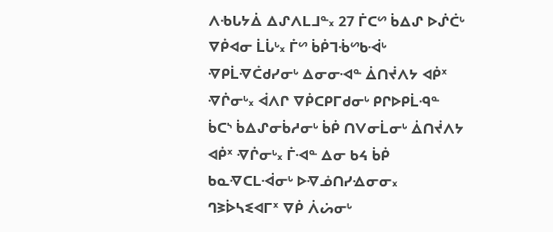ᐱᑾᒐᔭᐄ ᐃᔑᐱᒪᒧᓐ᙮ 27 ᒦᑕᔥ ᑳᐃᔑ ᐅᔒᑖᒡ ᐁᑮᐊᓂ ᒫᒑᒡ᙮ ᒦᔥ ᑳᑮᒣᒀᔥᑲᐙᒡ ᐌᑭᒫᐌᑖᑯᓯᓂᒡ ᐃᓂᓂᐗᓐ ᐄᑎᔫᐱᔭ ᐊᑮᕽ ᐌᒌᓂᒡ᙮ ᐋᐱᒋ ᐁᑮᑕᑭᒥᑯᓂᒡ ᑭᒋᐅᑭᒫᑴᓐ ᑳᑕᔅ ᑳᐃᔑᓂᑳᓱᓂᒡ ᑳᑮ ᑎᐯᓂᒫᓂᒡ ᐄᑎᔫᐱᔭ ᐊᑮᕽ ᐌᒌᓂᒡ᙮ ᒦᐗᓐ ᐃᓂ ᑲᔦ ᑳᑮ ᑲᓇᐌᑕᒪᐙᓂᒡ ᐅᐌᓅᑎᓯᐎᓂᓂ᙮ ᒉᕒᐆᓴᓬᐊᒥᕽ ᐁᑮ ᐲᔖᓂᒡ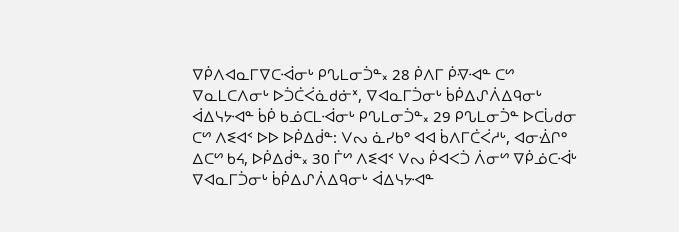ᐁᑮᐱᐊᓇᒥᐁᑕᐙᓂᒡ ᑭᔐᒪᓂᑑᓐ᙮ 28 ᑮᐱᒥ ᑮᐌᐗᓐ ᑕᔥ ᐁᓇᒪᑕᐱᓂᒡ ᐅᑑᑖᐹᓈᑯᓃᕽ, ᐁᐊᓇᒥᑑᓂᒡ ᑳᑮᐃᔑᐲᐃᑫᓂᒡ ᐋᐃᓭᔭᐗᓐ ᑳᑮ ᑲᓅᑕᒪᐙᓂᒡ ᑭᔐᒪᓂᑑᓐ᙮ 29 ᑭᔐᒪᓂᑑᓐ ᐅᑕᒑᑯᓂ ᑕᔥ ᐱᓬᐊᑉ ᐅᐅ ᐅᑮᐃᑰᓐ: ᐯᔓ ᓈᓯᑲᐤ ᐊᐊ ᑳᐱᒥᑖᐹᓱᒡ, ᐊᓂᐐᒋᐤ ᐃᑕᔥ ᑲᔦ, ᐅᑮᐃᑰᓐ᙮ 30 ᒦᔥ ᐱᓬᐊᑉ ᐯᔓ ᑮᐊᐸᑑ ᐲᓂᔥ ᐁᑮᓅᑕᐙᒡ ᐁᐊᓇᒥᑑᓂᒡ ᑳᑮᐃᔑᐲᐃᑫᓂᒡ ᐋᐃᓭᔭᐗᓐ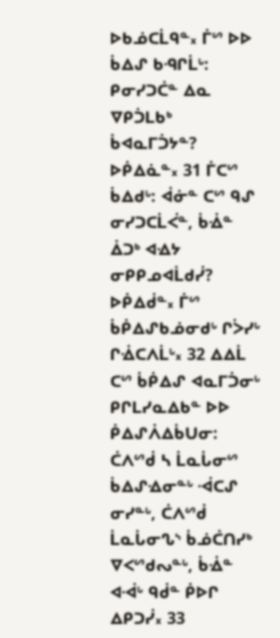ᐅᑲᓅᑕᒫᑫᓐ᙮ ᒦᔥ ᐅᐅ ᑳᐃᔑ ᑲᑴᒋᒫᒡ: ᑭᓂᓯᑐᑖᓐ ᐃᓇ ᐁᑭᑑᒪᑲᒃ ᑳᐊᓇᒥᑑᔭᓐ? ᐅᑮᐃᓈᓐ᙮ 31 ᒦᑕᔥ ᑳᐃᑯᒡ: ᐋᓃᓐ ᑕᔥ ᑫᔑ ᓂᓯᑐᑕᒫᐹᓐ, ᑳᐐᓐ ᐄᑐᒃ ᐊᐎᔭ ᓂᑭᑭᓄᐊᒫᑯᓰ? ᐅᑮᐃᑰᓐ᙮ ᒦᔥ ᑳᑮᐃᔑᑲᓅᓂᑯᒡ ᒋᐴᓯᒡ ᒋᐐᑕᐱᒫᒡ᙮ 32 ᐃᐃᒫ ᑕᔥ ᑳᑮᐃᔑ ᐊᓇᒥᑑᓂᒡ ᑭᒋᒪᓯᓇᐃᑲᓐ ᐅᐅ ᑮᐃᔑᐲᐃᑳᑌᓂ: ᑖᐱᔥᑰ ᓴ ᒫᓇᒑᓂᔥ ᑳᐃᔑᐎᓂᓐᒡ ᐙᑕᔑ ᓂᓯᓐᒡ, ᑖᐱᔥᑰ ᒫᓇᒑᓂᔐᔅ ᑳᓅᑖᑎᓯᒃ ᐁᐸᔥᑯᔓᓐᒡ, ᑳᐐᓐ ᐊᐙᒡ ᑫᑰᓐ ᑮᐅᒋ ᐃᑭᑐᓰ᙮ 33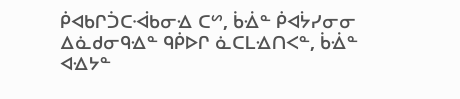ᑮᐊᑲᒋᑑᑕᐙᑲᓂᐎ ᑕᔥ, ᑳᐐᓐ ᑮᐊᔮᓯᓂᓂ ᐃᓈᑯᓂᑫᐎᓐ ᑫᑮᐅᒋ ᓈᑕᒪᐎᑎᐸᓐ, ᑳᐐᓐ ᐊᐎᔭᓐ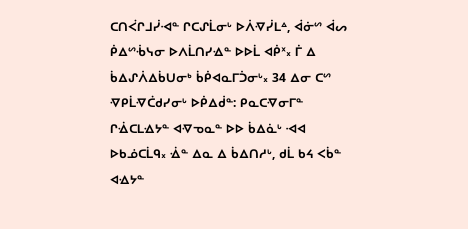ᑕᑎᐹᒋᒧᓰᐗᓐ ᒋᑕᔑᒫᓂᒡ ᐅᐲᐌᓰᒪᐞ, ᐋᓃᔥ ᐋᔕ ᑮᐃᔥᒀᓭᓂ ᐅᐱᒫᑎᓯᐎᓐ ᐅᐅᒫ ᐊᑮᕽ᙮ ᒦ ᐃ ᑳᐃᔑᐲᐃᑳᑌᓂᒃ ᑳᑮᐊᓇᒥᑑᓂᒡ᙮ 34 ᐃᓂ ᑕᔥ ᐌᑭᒫᐌᑖᑯᓯᓂᒡ ᐅᑮᐃᑰᓐ: ᑭᓇᑕᐌᓂᒥᓐ ᒋᐐᑕᒪᐎᔭᓐ ᐊᐌᓀᓇᓐ ᐅᐅ ᑳᐃᓈᒡ ᐗᐊ ᐅᑲᓅᑕᒫᑫ᙮ ᐐᓐ ᐃᓇ ᐃ ᑳᐃᑎᓱᒡ, ᑯᒫ ᑲᔦ ᐸᑳᓐ ᐊᐎᔭᓐ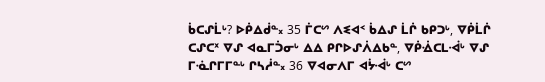ᑳᑕᔑᒫᒡ? ᐅᑮᐃᑰᓐ᙮ 35 ᒦᑕᔥ ᐱᓬᐊᑉ ᑳᐃᔑ ᒫᒌ ᑲᑭᑐᒡ, ᐁᑮᒫᒌ ᑕᔑᑕᕽ ᐁᔑ ᐊᓇᒥᑑᓂᒡ ᐃᐃ ᑭᒋᐅᔑᐲᐃᑲᓐ, ᐁᑮᐐᑕᒪᐙᒡ ᐁᔑ ᒥᓍᒋᒥᒥᓐᒡ ᒋᓴᓲᓐ᙮ 36 ᐁᐊᓂᐱᒥ ᐊᔮᐙᒡ ᑕᔥ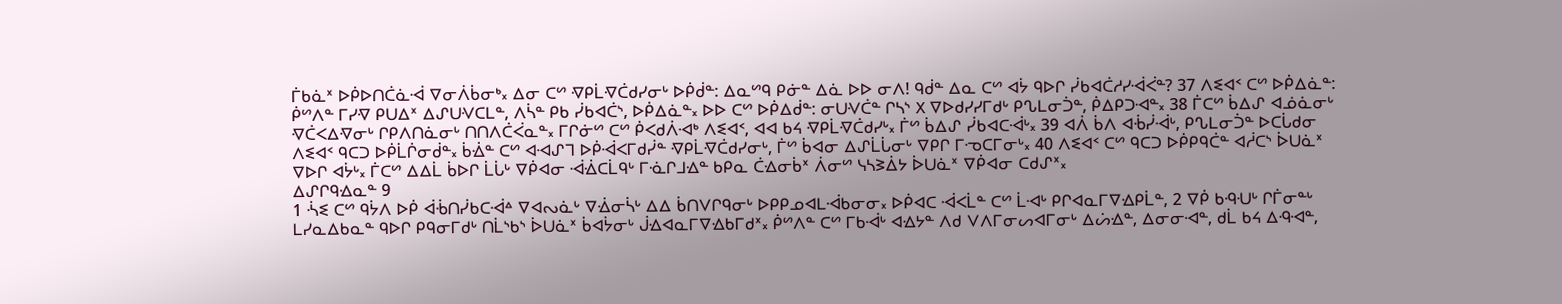ᒦᑲᓈᕽ ᐅᑮᐅᑎᑖᓈᐙ ᐁᓂᐲᑳᓂᒃ᙮ ᐃᓂ ᑕᔥ ᐌᑭᒫᐌᑖᑯᓯᓂᒡ ᐅᑮᑰᓐ: ᐃᓇᔥᑫ ᑭᓃᓐ ᐃᓈ ᐅᐅ ᓂᐱ! ᑫᑰᓐ ᐃᓇ ᑕᔥ ᐊᔮ ᑫᐅᒋ ᓰᑲᐊᑖᓱᓯᐙᐹᓐ? 37 ᐱᓬᐊᑉ ᑕᔥ ᐅᑮᐃᓈᓐ: ᑮᔥᐱᓐ ᒥᓯᐌ ᑭᑌᐃᕽ ᐃᔑᑌᐺᑕᒪᓐ, ᐱᓵᓐ ᑭᑲ ᓰᑲᐊᑖᔅ, ᐅᑮᐃᓈᓐ᙮ ᐅᐅ ᑕᔥ ᐅᑮᐃᑰᓐ: ᓂᑌᐺᑖᓐ ᒋᓴᔅ X ᐁᐅᑯᓯᓯᒥᑯᒡ ᑭᔐᒪᓂᑑᓐ, ᑮᐃᑭᑐᐗᓐ᙮ 38 ᒦᑕᔥ ᑳᐃᔑ ᐊᓅᓈᓂᒡ ᐌᑖᐸᐃᐌᓂᒡ ᒋᑭᐱᑎᓈᓂᒡ ᑎᑎᐱᑖᐹᓇᓐ᙮ ᒥᒋᓃᔥ ᑕᔥ ᑮᐸᑯᐲᐗᒃ ᐱᓬᐊᑉ, ᐊᐊ ᑲᔦ ᐌᑭᒫᐌᑖᑯᓯᒡ᙮ ᒦᔥ ᑳᐃᔑ ᓰᑲᐊᑕᐙᒡ᙮ 39 ᐊᐲ ᑳᐱ ᐊᒀᓰᐙᒡ, ᑭᔐᒪᓂᑑᓐ ᐅᑕᒑᑯᓂ ᐱᓬᐊᑉ ᑫᑕᑐ ᐅᑮᒫᒌᓂᑰᓐ᙮ ᑳᐐᓐ ᑕᔥ ᐊᐗᔑᒣ ᐅᑮᐙᐸᒥᑯᓰᓐ ᐌᑭᒫᐌᑖᑯᓯᓂᒡ, ᒦᔥ ᑳᐊᓂ ᐃᔑᒫᒑᓂᒡ ᐁᑭᒋ ᒥᓉᑕᒥᓂᒡ᙮ 40 ᐱᓬᐊᑉ ᑕᔥ ᑫᑕᑐ ᐅᑮᑭᑫᑖᓐ ᐊᓲᑕᔅ ᐆᑌᓈᕽ ᐁᐅᒋ ᐊᔮᒡ᙮ ᒦᑕᔥ ᐃᐃᒫ ᑳᐅᒋ ᒫᒑᒡ ᐁᑮᐊᓂ ᐙᐐᑕᒫᑫᒡ ᒥᓍᒋᒧᐎᓐ ᑲᑭᓇ ᑖᐎᓂᑳᕽ ᐲᓂᔥ ᓭᓴᕒᐄᔭ ᐆᑌᓈᕽ ᐁᑮᐊᓂ ᑕᑯᔑᕽ᙮
ᐃᔑᒋᑫᐎᓇᓐ 9
1 ᔂᓬ ᑕᔥ ᑫᔮᐱ ᐅᑮ ᐋᒀᑎᓰᑲᑕᐙᐞ ᐁᐊᔓᓈᒡ ᐁᐐᓂᓵᒡ ᐃᐃ ᑳᑎᐯᒋᑫᓂᒡ ᐅᑭᑭᓄᐊᒪᐙᑲᓂᓂ᙮ ᐅᑮᐊᑕ ᐙᐸᒫᓐ ᑕᔥ ᒫᐗᒡ ᑭᒋᐊᓇᒥᐁᐎᑭᒫᓐ, 2 ᐁᑮ ᑲᑴᑗᒡ ᒋᒦᓂᓐᒡ ᒪᓯᓇᐃᑲᓇᓐ ᑫᐅᒋ ᑭᑫᓂᒥᑯᒡ ᑎᒫᔅᑲᔅ ᐆᑌᓈᕽ ᑳᐊᔮᓂᒡ ᒎᐎᐊᓇᒥᐁᐎᑲᒥᑯᕽ᙮ ᑮᔥᐱᓐ ᑕᔥ ᒥᑲᐙᒡ ᐊᐎᔭᓐ ᐱᑯ ᐯᐱᒥᓂᔕᐊᒥᓂᒡ ᐃᔖᐎᓐ, ᐃᓂᓂᐗᓐ, ᑯᒫ ᑲᔦ ᐃᑴᐗᓐ,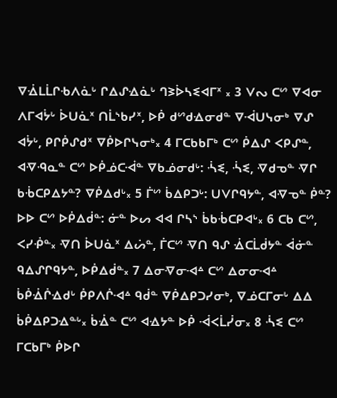ᐁᐐᒪᒫᒋᑾᐱᓈᒡ ᒋᐃᔑᐎᓈᒡ ᒉᕒᐆᓴᓬᐊᒥᕽ ᙮ 3 ᐯᔓ ᑕᔥ ᐁᐊᓂ ᐱᒥᐊᔮᒡ ᐆᑌᓈᕽ ᑎᒫᔅᑲᓯᕽ, ᐅᑮ ᑯᔥᑯᐎᓂᑯᓐ ᐁᐙᑌᓭᓂᒃ ᐁᔑ ᐊᔮᒡ, ᑭᒋᑮᔑᑯᕽ ᐁᑮᐅᒋᓭᓂᒃ᙮ 4 ᒥᑕᑲᑲᒥᒃ ᑕᔥ ᑮᐃᔑ ᐸᑭᔑᓐ, ᐊᐌᑴᓇᓐ ᑕᔥ ᐅᑮᓅᑕᐙᓐ ᐁᑲᓅᓂᑯᒡ: ᔂᓬ, ᔂᓬ, ᐌᑯᓀᓐ ᐌᒋ ᑲᒀᑕᑭᐃᔭᓐ? ᐁᑮᐃᑯᒡ᙮ 5 ᒦᔥ ᑳᐃᑭᑐᒡ: ᑌᐯᒋᑫᔭᓐ, ᐊᐌᓀᓐ ᑮᓐ? ᐅᐅ ᑕᔥ ᐅᑮᐃᑰᓐ: ᓃᓐ ᐅᔕ ᐊᐊ ᒋᓴᔅ ᑳᑲᒀᑕᑭᐊᒡ᙮ 6 ᑕᑲ ᑕᔥ, ᐸᓯᑸᓐ᙮ ᐌᑎ ᐆᑌᓈᕽ ᐃᔖᓐ, ᒦᑕᔥ ᐌᑎ ᑫᔑ ᐐᑕᒫᑰᔭᓐ ᐋᓃᓐ ᑫᐃᔑᒋᑫᔭᓐ, ᐅᑮᐃᑰᓐ᙮ 7 ᐃᓂᐌᓂᐗᐞ ᑕᔥ ᐃᓂᓂᐗᐞ ᑳᑮᐐᒌᐎᑯᒡ ᑮᑭᐱᒌᐗᐞ ᑫᑰᓐ ᐁᑮᐃᑭᑐᓯᓂᒃ, ᐁᓅᑕᒥᓂᒡ ᐃᐃ ᑳᑮᐃᑭᑐᐎᓐᒡ᙮ ᑳᐐᓐ ᑕᔥ ᐊᐎᔭᓐ ᐅᑮ ᐙᐸᒫᓰᓂ᙮ 8 ᔂᓬ ᑕᔥ ᒥᑕᑲᒥᒃ ᑮᐅᒋ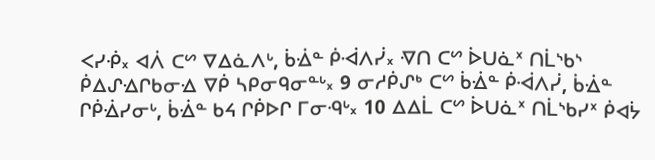ᐸᓯᑸ᙮ ᐊᐲ ᑕᔥ ᐁᐃᓈᐱᒡ, ᑳᐐᓐ ᑮᐙᐱᓰ᙮ ᐌᑎ ᑕᔥ ᐆᑌᓈᕽ ᑎᒫᔅᑲᔅ ᑮᐃᔑᐎᒋᑲᓂᐎ ᐁᑮ ᓴᑭᓂᑫᓂᓐᒡ᙮ 9 ᓂᓱᑮᔑᒃ ᑕᔥ ᑳᐐᓐ ᑮᐙᐱᓰ, ᑳᐐᓐ ᒋᑮᐐᓯᓂᒡ, ᑳᐐᓐ ᑲᔦ ᒋᑮᐅᒋ ᒥᓂᑴᒡ᙮ 10 ᐃᐃᒫ ᑕᔥ ᐆᑌᓈᕽ ᑎᒫᔅᑲᓯᕽ ᑮᐊᔮ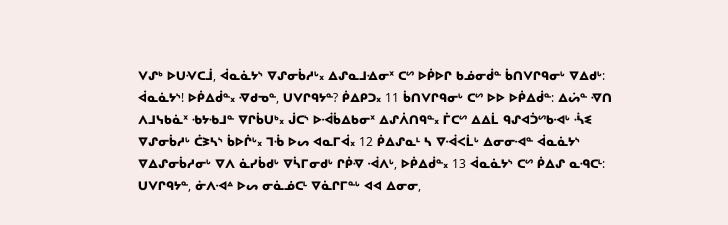ᐯᔑᒃ ᐅᑌᐺᑕᒨ, ᐋᓇᓈᔭᔅ ᐁᔑᓂᑳᓱᒡ᙮ ᐃᔑᓇᒧᐎᓂᕽ ᑕᔥ ᐅᑮᐅᒋ ᑲᓅᓂᑰᓐ ᑳᑎᐯᒋᑫᓂᒡ ᐁᐃᑯᒡ: ᐋᓇᓈᔭᔅ! ᐅᑮᐃᑰᓐ᙮ ᐌᑯᓀᓐ, ᑌᐯᒋᑫᔭᓐ? ᑮᐃᑭᑐ᙮ 11 ᑳᑎᐯᒋᑫᓂᒡ ᑕᔥ ᐅᐅ ᐅᑮᐃᑰᓐ: ᐃᔖᓐ ᐌᑎ ᐱᒧᓭᑲᓈᕽ ᑾᔭᑾᒧᓐ ᐁᒋᑳᑌᒃ᙮ ᒎᑕᔅ ᐅᐙᑳᐃᑲᓂᕽ ᐃᔑᐲᑎᑫᓐ᙮ ᒦᑕᔥ ᐃᐃᒫ ᑫᔑᐊᑑᔥᑲᐗᒡ ᔂᓬ ᐁᔑᓂᑳᓱᒡ ᑖᕒᓴᔅ ᑳᐅᒌᒡ᙮ ᒣᒀ ᐅᔕ ᐊᓇᒥᐋ᙮ 12 ᑮᐃᔑᓇᒻ ᓴ ᐁᐙᐸᒫᒡ ᐃᓂᓂᐗᓐ ᐋᓇᓈᔭᔅ ᐁᐃᔑᓂᑳᓱᓂᒡ ᐁᐱ ᓈᓯᑳᑯᒡ ᐁᓵᒥᓂᑯᒡ ᒋᑮᐌ ᐙᐱᒡ, ᐅᑮᐃᑰᓐ᙮ 13 ᐋᓇᓈᔭᔅ ᑕᔥ ᑮᐃᔑ ᓇᑴᑕᒻ: ᑌᐯᒋᑫᔭᓐ, ᓃᐱᐗᐞ ᐅᔕ ᓂᓈᓅᑕᒻ ᐁᓈᒋᒥᓐᒡ ᐊᐊ ᐃᓂᓂ,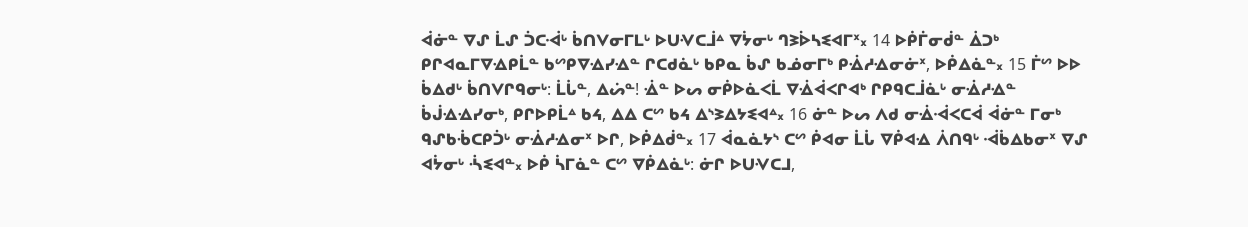ᐋᓃᓐ ᐁᔑ ᒫᔑ ᑑᑕᐙᒡ ᑳᑎᐯᓂᒥᒪᒡ ᐅᑌᐺᑕᒨᐞ ᐁᔮᓂᒡ ᒉᕒᐆᓴᓬᐊᒥᕽ᙮ 14 ᐅᑮᒦᓂᑰᓐ ᐄᑐᒃ ᑭᒋᐊᓇᒥᐁᐎᑭᒫᓐ ᑲᔥᑭᐁᐎᓯᐎᓐ ᒋᑕᑯᓈᒡ ᑲᑭᓇ ᑳᔑ ᑲᓅᓂᒥᒃ ᑭᐐᓱᐎᓂᓃᕽ, ᐅᑮᐃᓈᓐ᙮ 15 ᒦᔥ ᐅᐅ ᑳᐃᑯᒡ ᑳᑎᐯᒋᑫᓂᒡ: ᒫᒑᓐ, ᐃᔖᓐ! ᐐᓐ ᐅᔕ ᓂᑮᐅᓈᐸᒫ ᐁᐐᐋᐸᒋᐊᒃ ᒋᑭᑫᑕᒨᓈᒡ ᓂᐐᓱᐎᓐ ᑳᒎᐎᐎᓯᓂᒃ, ᑭᒋᐅᑭᒫᐞ ᑲᔦ, ᐃᐃ ᑕᔥ ᑲᔦ ᐃᔅᕒᐃᔭᓬᐊᐞ᙮ 16 ᓃᓐ ᐅᔕ ᐱᑯ ᓂᐐᐙᐸᑕᐋ ᐋᓃᓐ ᒥᓂᒃ ᑫᔑᑲᒀᑕᑭᑑᒡ ᓂᐐᓱᐎᓂᕽ ᐅᒋ, ᐅᑮᐃᑰᓐ᙮ 17 ᐋᓇᓈᔭᔅ ᑕᔥ ᑮᐊᓂ ᒫᒑ ᐁᑮᐊᐎ ᐲᑎᑫᒡ ᐙᑳᐃᑲᓂᕽ ᐁᔑ ᐊᔮᓂᒡ ᔂᓬᐊᓐ᙮ ᐅᑮ ᓵᒥᓈᓐ ᑕᔥ ᐁᑮᐃᓈᒡ: ᓃᒋ ᐅᑌᐺᑕᒧ,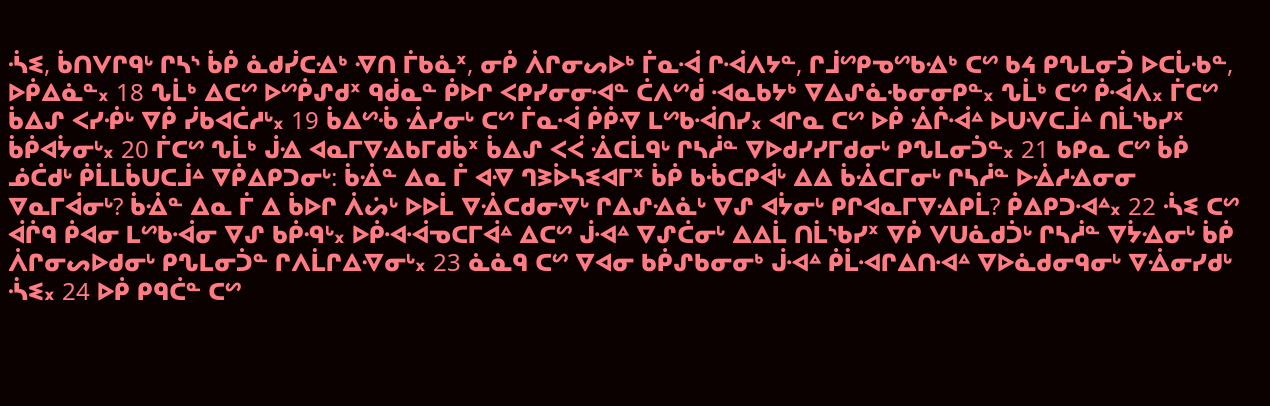ᔂᓬ, ᑳᑎᐯᒋᑫᒡ ᒋᓴᔅ ᑳᑮ ᓈᑯᓰᑕᐎᒃ ᐌᑎ ᒦᑲᓈᕽ, ᓂᑮ ᐲᒋᓂᔕᐅᒃ ᒦᓇᐙ ᒋᐙᐱᔭᓐ, ᒋᒨᔥᑭᓀᔥᑲᐎᒃ ᑕᔥ ᑲᔦ ᑭᔐᒪᓂᑑ ᐅᑕᒑᑾᓐ, ᐅᑮᐃᓈᓐ᙮ 18 ᔐᒫᒃ ᐃᑕᔥ ᐅᔥᑮᔑᑯᕽ ᑫᑰᓇᓐ ᑮᐅᒋ ᐸᑭᓯᓂᓂᐗᓐ ᑖᐱᔥᑰ ᐗᓇᑲᔭᒃ ᐁᐃᔑᓈᑾᓂᓂᑭᓐ᙮ ᔐᒫᒃ ᑕᔥ ᑮᐙᐱ᙮ ᒦᑕᔥ ᑳᐃᔑ ᐸᓯᑸᒡ ᐁᑮ ᓰᑲᐊᑖᓱᒡ᙮ 19 ᑳᐃᔥᒀ ᐐᓯᓂᒡ ᑕᔥ ᒦᓇᐙ ᑮᑮᐌ ᒪᔥᑲᐙᑎᓯ᙮ ᐊᒋᓇ ᑕᔥ ᐅᑮ ᐐᒌᐙᐞ ᐅᑌᐺᑕᒨᐞ ᑎᒫᔅᑲᓯᕽ ᑳᑮᐊᔮᓂᒡ᙮ 20 ᒦᑕᔥ ᔐᒫᒃ ᒎᐎ ᐊᓇᒥᐁᐎᑲᒥᑯᑳᕽ ᑳᐃᔑ ᐸᐹ ᐐᑕᒫᑫᒡ ᒋᓴᓲᓐ ᐁᐅᑯᓯᓯᒥᑯᓂᒡ ᑭᔐᒪᓂᑑᓐ᙮ 21 ᑲᑭᓇ ᑕᔥ ᑳᑮ ᓅᑖᑯᒡ ᑮᒫᒪᑳᑌᑕᒨᐞ ᐁᑮᐃᑭᑐᓂᒡ: ᑳᐐᓐ ᐃᓇ ᒦ ᐊᐌ ᒉᕒᐆᓴᓬᐊᒥᕽ ᑳᑮ ᑲᒀᑕᑭᐋᒡ ᐃᐃ ᑳᐐᑕᒥᓂᒡ ᒋᓴᓲᓐ ᐅᐐᓱᐎᓂᓂ ᐁᓇᒥᐋᓂᒡ? ᑳᐐᓐ ᐃᓇ ᒦ ᐃ ᑳᐅᒋ ᐲᔖᒡ ᐅᐅᒫ ᐁᐐᑕᑯᓂᐌᒡ ᒋᐃᔑᐎᓈᒡ ᐁᔑ ᐊᔮᓂᒡ ᑭᒋᐊᓇᒥᐁᐎᑭᒫ? ᑮᐃᑭᑐᐗᐞ᙮ 22 ᔂᓬ ᑕᔥ ᐋᒌᑫ ᑮᐊᓂ ᒪᔥᑲᐙᓂ ᐁᔑ ᑲᑮᑴᒡ᙮ ᐅᑮᐗᐙᓀᑕᒥᐋᐞ ᐃᑕᔥ ᒎᐗᐞ ᐁᔑᑖᓂᒡ ᐃᐃᒫ ᑎᒫᔅᑲᓯᕽ ᐁᑮ ᐯᑌᓈᑯᑑᒡ ᒋᓴᓲᓐ ᐁᔮᐎᓂᒡ ᑳᑮ ᐲᒋᓂᔕᐅᑯᓂᒡ ᑭᔐᒪᓂᑑᓐ ᒋᐱᒫᒋᐃᐌᓂᒡ᙮ 23 ᓈᓈᑫ ᑕᔥ ᐁᐊᓂ ᑲᑮᔑᑲᓂᓂᒃ ᒎᐗᐞ ᑮᒫᐗᒋᐃᑎᐗᐞ ᐁᐅᓈᑯᓂᑫᓂᒡ ᐁᐐᓂᓯᑯᒡ ᔂᓬ᙮ 24 ᐅᑮ ᑭᑫᑖᓐ ᑕᔥ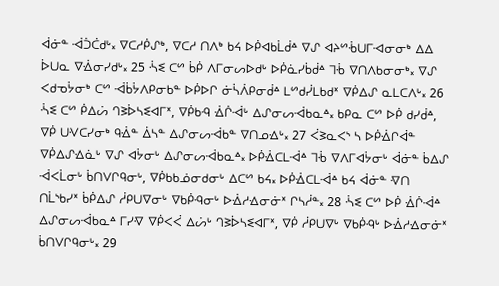ᐋᓃᓐ ᐙᑑᑖᑯᒡ᙮ ᐁᑕᓱᑮᔑᒃ, ᐁᑕᓱ ᑎᐱᒃ ᑲᔦ ᐅᑮᐊᑲᒫᑰᐞ ᐁᔑ ᐊᔨᔥᒀᑌᒥᐗᓂᓂᒃ ᐃᐃ ᐆᑌᓇ ᐁᐐᓂᓯᑯᒡ᙮ 25 ᔂᓬ ᑕᔥ ᑳᑮ ᐱᒥᓂᔕᐅᑯᒡ ᐅᑮᓈᓯᑳᑰᐞ ᒣᒀ ᐁᑎᐱᑲᓂᓂᒃ᙮ ᐁᔑ ᐸᑯᓀᔮᓂᒃ ᑕᔥ ᐙᑳᔮᐱᑭᓂᑲᓐ ᐅᑮᐅᒋ ᓃᓵᐲᑭᓂᑰᐞ ᒪᔥᑯᓰᒪᑲᑯᕽ ᐁᑮᐃᔑ ᓇᒪᑕᐱᒡ᙮ 26 ᔂᓬ ᑕᔥ ᑮᐃᔖ ᒉᕒᐆᓴᓬᐊᒥᕽ, ᐁᑮᑲᑴ ᐐᒌᐙᒡ ᐃᔑᓂᔕᐙᑲᓇᐞ᙮ ᑲᑭᓇ ᑕᔥ ᐅᑮ ᑯᓯᑰᐞ, ᐁᑮ ᑌᐺᑕᓯᓂᒃ ᑫᐐᓐ ᐄᓴᓐ ᐃᔑᓂᔕᐙᑲᓐ ᐁᑎᓄᐎᒡ᙮ 27 ᐹᕒᓇᐸᔅ ᓴ ᐅᑮᐐᒋᐋᓐ ᐁᑮᐃᔑᐎᓈᒡ ᐁᔑ ᐊᔮᓂᒡ ᐃᔑᓂᔕᐙᑲᓇᐞ᙮ ᐅᑮᐐᑕᒪᐙᐞ ᒣᒀ ᐁᐱᒥᐊᔮᓂᒡ ᐋᓃᓐ ᑳᐃᔑ ᐙᐸᒫᓂᒡ ᑳᑎᐯᒋᑫᓂᒡ, ᐁᑮᑲᑲᓅᓂᑯᓂᒡ ᐃᑕᔥ ᑲᔦ᙮ ᐅᑮᐐᑕᒪᐙᐞ ᑲᔦ ᐋᓃᓐ ᐌᑎ ᑎᒫᔅᑲᓯᕽ ᑳᑮᐃᔑ ᓲᑭᑌᐁᓂᒡ ᐁᑲᑮᑴᓂᒡ ᐅᐐᓱᐎᓂᓃᕽ ᒋᓴᓲᓐ᙮ 28 ᔂᓬ ᑕᔥ ᐅᑮ ᐐᒌᐙᐞ ᐃᔑᓂᔕᐙᑲᓇᐞ ᒥᓯᐌ ᐁᑮᐸᐹ ᐃᔖᒡ ᒉᕒᐆᓴᓬᐊᒥᕽ, ᐁᑮ ᓲᑭᑌᐁᒡ ᐁᑲᑮᑴᒡ ᐅᐐᓱᐎᓂᓃᕽ ᑳᑎᐯᒋᑫᓂᒡ᙮ 29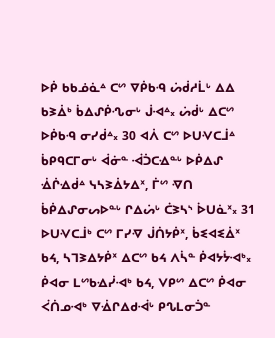ᐅᑮ ᑲᑲᓅᓈᐞ ᑕᔥ ᐁᑮᑲᑴ ᔖᑰᓱᒫᒡ ᐃᐃ ᑲᕒᐄᒃ ᑳᐃᔑᑮᔗᓂᒡ ᒎᐗᐞ᙮ ᔖᑰᒡ ᐃᑕᔥ ᐅᑮᑲᑴ ᓂᓯᑰᐞ᙮ 30 ᐊᐲ ᑕᔥ ᐅᑌᐺᑕᒨᐞ ᑳᑭᑫᑕᒥᓂᒡ ᐋᓃᓐ ᐙᑑᑕᐎᓐᒡ ᐅᑮᐃᔑ ᐐᒌᐎᑰᐞ ᓭᓴᕒᐄᔭᐃᕽ, ᒦᔥ ᐌᑎ ᑳᑮᐃᔑᓂᔕᐅᓐᒡ ᒋᐃᔖᒡ ᑖᕒᓴᔅ ᐆᑌᓈᕽ᙮ 31 ᐅᑌᐺᑕᒨᒃ ᑕᔥ ᒥᓯᐌ ᒎᑏᔭᑮᕽ, ᑳᓬᐊᓬᐄᕽ ᑲᔦ, ᓴᒣᕒᐃᔭᑮᕽ ᐃᑕᔥ ᑲᔦ ᐱᓵᓐ ᑮᐊᔭᔮᐗᒃ᙮ ᑮᐊᓂ ᒪᔥᑲᐎᓰᐗᒃ ᑲᔦ, ᐯᑭᔥ ᐃᑕᔥ ᑮᐊᓂ ᐹᑏᓄᐗᒃ ᐁᐐᒋᐃᑯᐙᒡ ᑭᔐᒪᓂᑑᓐ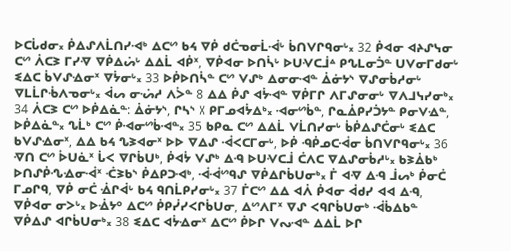ᐅᑕᒑᑯᓂ᙮ ᑮᐃᔑᐱᒫᑎᓯᐗᒃ ᐃᑕᔥ ᑲᔦ ᐁᑮ ᑯᑖᓀᓂᒫᐙᒡ ᑳᑎᐯᒋᑫᓂᒡ᙮ 32 ᑮᐊᓂ ᐊᔨᔑᓭᓂ ᑕᔥ ᐲᑕᕒ ᒥᓯᐌ ᐁᑮᐃᔖᒡ ᐃᐃᒫ ᐊᑮᕽ, ᐁᑮᐊᓂ ᐅᑎᓵᒡ ᐅᑌᐺᑕᒨᐞ ᑭᔐᒪᓂᑑᓐ ᑌᐯᓂᒥᑯᓂᒡ ᓬᐃᑕ ᑳᐯᔑᐎᓂᕽ ᐁᔮᓂᒡ᙮ 33 ᐅᑮᐅᑎᓵᓐ ᑕᔥ ᐯᔑᒃ ᐃᓂᓂᐗᓐ ᐄᓃᔭᔅ ᐁᔑᓂᑳᓱᓂᒡ ᐁᒪᒫᒋᒀᐱᓀᓂᒡ᙮ ᐋᔕ ᓂᔣᓱ ᐱᐴᓐ 8 ᐃᐃ ᑮᔑ ᐊᔮᐗᓐ ᐁᑮᒥᒋ ᐱᒥᔑᓂᓂᒡ ᐁᐱᒧᓭᓯᓂᒃ᙮ 34 ᐲᑕᕒ ᑕᔥ ᐅᑮᐃᓈᓐ: ᐄᓃᔭᔅ, ᒋᓴᔅ X ᑭᒥᓄᐊᔮᐃᒃ᙮ ᐗᓂᔥᑳᓐ, ᒋᓇᐄᑭᓯᑑᔭᓐ ᑭᓂᐯᐎᓐ, ᐅᑮᐃᓈᓐ᙮ ᔐᒫᒃ ᑕᔥ ᑮᐗᓂᔥᑳᐗᓐ᙮ 35 ᑲᑭᓇ ᑕᔥ ᐃᐃᒫ ᐯᒫᑎᓯᓂᒡ ᑳᑮᐃᔑᑖᓂᒡ ᓬᐃᑕ ᑲᐯᔑᐎᓂᕽ, ᐃᐃ ᑲᔦ ᔐᕒᐊᓂᕽ ᐅᐅ ᐁᐃᔑ ᐙᐸᑕᒥᓂᒡ, ᐅᑮ ᑴᑮᓄᑕᐙᓂ ᑳᑎᐯᒋᑫᓂᒡ᙮ 36 ᐌᑎ ᑕᔥ ᐆᑌᓈᕽ ᒑᐸ ᐁᒋᑳᑌᒃ, ᑮᐊᔮ ᐯᔑᒃ ᐃᑴ ᐅᑌᐺᑕᒨ ᑖᐱᑕ ᐁᐃᔑᓂᑳᓱᒡ᙮ ᑲᕒᐄᑲᒃ ᐅᑎᔑᑮᔗᐎᓂᐙᕽ ᑣᕒᑲᔅ ᑮᐃᑭᑐᐗᒃ, ᐙᐙᔥᑫᔑ ᐁᑮᐃᒋᑳᑌᓂᒃ᙮ ᒦ ᐊᐌ ᐃᑴ ᒨᔕᒃ ᑮᓂᑖ ᒥᓄᒋᑫ, ᐁᑮ ᓂᑖ ᐐᒋᐋᒡ ᑲᔦ ᑫᑎᒫᑭᓯᓂᒡ᙮ 37 ᒦᑕᔥ ᐃᐃ ᐊᐲ ᑮᐊᓂ ᐋᑯᓯ ᐊᐊ ᐃᑴ, ᐁᑮᐊᓂ ᓂᐳᒡ᙮ ᐅᐐᔭᐤ ᐃᑕᔥ ᑮᑭᓰᓯᐸᒋᑳᑌᓂ, ᐃᔥᐱᒥᕽ ᐁᔑ ᐸᑫᒋᑳᑌᓂᒃ ᐙᑳᐃᑲᓐ ᐁᑮᐃᔑ ᐊᒋᑳᑌᓂᒃ᙮ 38 ᓬᐃᑕ ᐊᔮᐎᓂᕽ ᐃᑕᔥ ᑮᐅᒋ ᐯᔓᐗᓐ ᐃᐃᒫ ᐅᒋ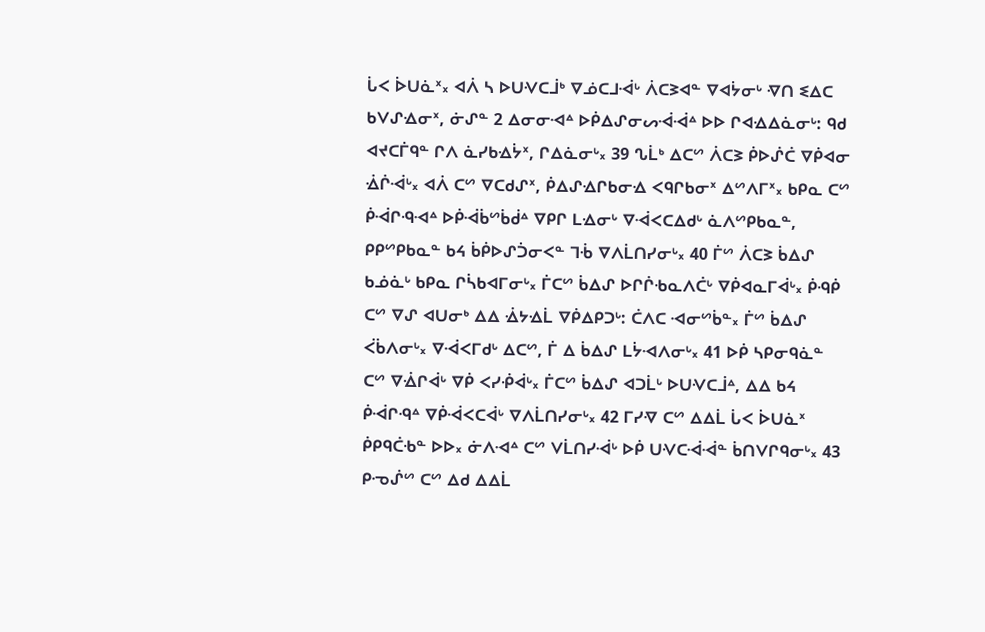ᒑᐸ ᐆᑌᓈᕽ᙮ ᐊᐲ ᓴ ᐅᑌᐺᑕᒨᒃ ᐁᓅᑕᒧᐙᒡ ᐲᑕᕒᐊᓐ ᐁᐊᔮᓂᒡ ᐌᑎ ᓬᐃᑕ ᑲᐯᔑᐎᓂᕽ, ᓃᔑᓐ 2 ᐃᓂᓂᐗᐞ ᐅᑮᐃᔑᓂᔕᐙᐙᐞ ᐅᐅ ᒋᐊᐎᐃᓈᓂᒡ: ᑫᑯ ᐊᔪᑕᒦᑫᓐ ᒋᐱ ᓈᓯᑲᐎᔮᕽ, ᒋᐃᓈᓂᒡ᙮ 39 ᔐᒫᒃ ᐃᑕᔥ ᐲᑕᕒ ᑮᐅᔒᑖ ᐁᑮᐊᓂ ᐐᒌᐙᒡ᙮ ᐊᐲ ᑕᔥ ᐁᑕᑯᔑᕽ, ᑮᐃᔑᐎᒋᑲᓂᐎ ᐸᑫᒋᑲᓂᕽ ᐃᔥᐱᒥᕽ᙮ ᑲᑭᓇ ᑕᔥ ᑮᐙᒋᑴᐗᐞ ᐅᑮᐙᑳᔥᑳᑰᐞ ᐁᑭᒋ ᒪᐎᓂᒡ ᐁᐙᐸᑕᐃᑯᒡ ᓈᐱᔥᑭᑲᓇᓐ, ᑭᑭᔥᑭᑲᓇᓐ ᑲᔦ ᑳᑮᐅᔑᑑᓂᐸᓐ ᒣᒀ ᐁᐱᒫᑎᓯᓂᒡ᙮ 40 ᒦᔥ ᐲᑕᕒ ᑳᐃᔑ ᑲᓅᓈᒡ ᑲᑭᓇ ᒋᓵᑲᐊᒥᓂᒡ᙮ ᒦᑕᔥ ᑳᐃᔑ ᐅᒋᒌᑾᓇᐱᑖᒡ ᐁᑮᐊᓇᒥᐋᒡ᙮ ᑮᑴᑮ ᑕᔥ ᐁᔑ ᐊᑌᓂᒃ ᐃᐃ ᐐᔭᐎᒫ ᐁᑮᐃᑭᑐᒡ: ᑖᐱᑕ ᐗᓂᔥᑳᓐ᙮ ᒦᔥ ᑳᐃᔑ ᐹᑳᐱᓂᒡ᙮ ᐁᐙᐸᒥᑯᒡ ᐃᑕᔥ, ᒦ ᐃ ᑳᐃᔑ ᒪᔮᐗᐱᓂᒡ᙮ 41 ᐅᑮ ᓴᑭᓂᑫᓈᓐ ᑕᔥ ᐁᐐᒋᐋᒡ ᐁᑮ ᐸᓯᑸᐋᒡ᙮ ᒦᑕᔥ ᑳᐃᔑ ᐊᑐᒫᒡ ᐅᑌᐺᑕᒨᐞ, ᐃᐃ ᑲᔦ ᑮᐙᒋᑴᐞ ᐁᑮᐙᐸᑕᐋᒡ ᐁᐱᒫᑎᓯᓂᒡ᙮ 42 ᒥᓯᐌ ᑕᔥ ᐃᐃᒫ ᒑᐸ ᐆᑌᓈᕽ ᑮᑭᑫᑖᑾᓐ ᐅᐅ᙮ ᓃᐱᐗᐞ ᑕᔥ ᐯᒫᑎᓯᐙᒡ ᐅᑮ ᑌᐺᑕᐙᐙᓐ ᑳᑎᐯᒋᑫᓂᒡ᙮ 43 ᑭᓉᔒᔥ ᑕᔥ ᐃᑯ ᐃᐃᒫ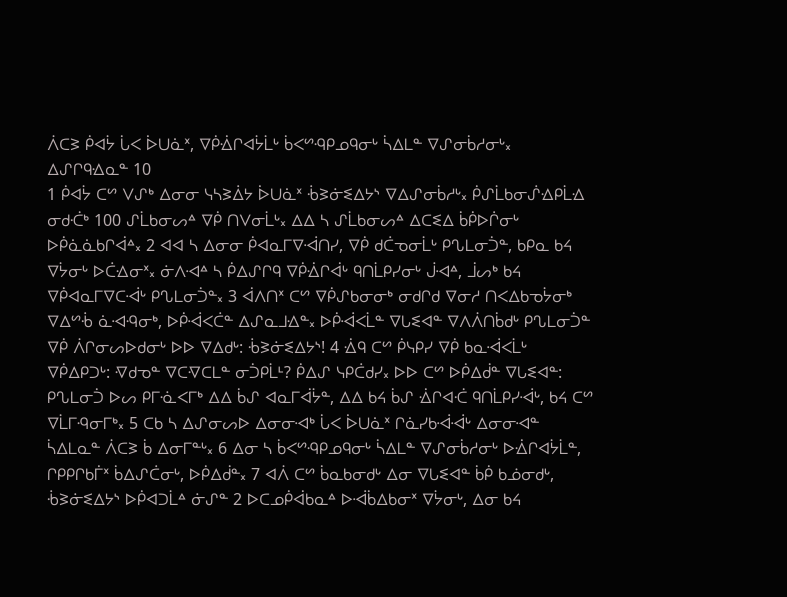ᐲᑕᕒ ᑮᐊᔮ ᒑᐸ ᐆᑌᓈᕽ, ᐁᑮᐐᒋᐊᔮᒫᒡ ᑳᐸᔥᑴᑭᓄᑫᓂᒡ ᓵᐃᒪᓐ ᐁᔑᓂᑳᓱᓂᒡ᙮
ᐃᔑᒋᑫᐎᓇᓐ 10
1 ᑮᐊᔮ ᑕᔥ ᐯᔑᒃ ᐃᓂᓂ ᓭᓴᕒᐄᔭ ᐆᑌᓈᕽ ᒀᕒᓃᓬᐃᔭᔅ ᐁᐃᔑᓂᑳᓱᒡ᙮ ᑮᔑᒫᑲᓂᔒᐎᑭᒫᐎ ᓂᑯᑣᒃ 100 ᔑᒫᑲᓂᔕᐞ ᐁᑮ ᑎᐯᓂᒫᒡ᙮ ᐃᐃ ᓴ ᔑᒫᑲᓂᔕᐞ ᐃᑕᓬᐃ ᑳᑮᐅᒌᓂᒡ ᐅᑮᓈᓈᑲᒋᐋᐞ᙮ 2 ᐊᐊ ᓴ ᐃᓂᓂ ᑮᐊᓇᒥᐁᐙᑎᓯ, ᐁᑮ ᑯᑖᓀᓂᒫᒡ ᑭᔐᒪᓂᑑᓐ, ᑲᑭᓇ ᑲᔦ ᐁᔮᓂᒡ ᐅᑖᐎᓂᕽ᙮ ᓃᐱᐗᐞ ᓴ ᑮᐃᔑᒋᑫ ᐁᑮᐐᒋᐋᒡ ᑫᑎᒫᑭᓯᓂᒡ ᒎᐗᐞ, ᒨᔕᒃ ᑲᔦ ᐁᑮᐊᓇᒥᐁᑕᐙᒡ ᑭᔐᒪᓂᑑᓐ᙮ 3 ᐋᐱᑎᕽ ᑕᔥ ᐁᑮᔑᑲᓂᓂᒃ ᓂᑯᒋᑯ ᐁᓂᓱ ᑎᐸᐃᑲᓀᔮᓂᒃ ᐁᐃᔥᒀ ᓈᐗᑴᓂᒃ, ᐅᑮᐙᐸᑖᓐ ᐃᔑᓇᒧᐎᓐ᙮ ᐅᑮᐙᐸᒫᓐ ᐁᒐᓬᐊᓐ ᐁᐱᐲᑎᑳᑯᒡ ᑭᔐᒪᓂᑑᓐ ᐁᑮ ᐲᒋᓂᔕᐅᑯᓂᒡ ᐅᐅ ᐁᐃᑯᒡ: ᒀᕒᓃᓬᐃᔭᔅ! 4 ᐐᑫ ᑕᔥ ᑮᓭᑭᓯ ᐁᑮ ᑲᓇᐙᐸᒫᒡ ᐁᑮᐃᑭᑐᒡ: ᐌᑯᓀᓐ ᐁᑕᐌᑕᒪᓐ ᓂᑑᑭᒫᒻ? ᑮᐃᔑ ᓭᑭᑖᑯᓯ᙮ ᐅᐅ ᑕᔥ ᐅᑮᐃᑰᓐ ᐁᒐᓬᐊᓐ: ᑭᔐᒪᓂᑑ ᐅᔕ ᑭᒥᓍᐸᒥᒃ ᐃᐃ ᑳᔑ ᐊᓇᒥᐋᔮᓐ, ᐃᐃ ᑲᔦ ᑳᔑ ᐐᒋᐊᑣ ᑫᑎᒫᑭᓯᐙᒡ, ᑲᔦ ᑕᔥ ᐁᒫᒥᑴᓂᒥᒃ᙮ 5 ᑕᑲ ᓴ ᐃᔑᓂᔕᐅ ᐃᓂᓂᐗᒃ ᒑᐸ ᐆᑌᓈᕽ ᒋᓈᓯᑲᐙᐙᒡ ᐃᓂᓂᐗᓐ ᓵᐃᒪᓇᓐ ᐲᑕᕒ ᑳ ᐃᓂᒥᓐᒡ᙮ 6 ᐃᓂ ᓴ ᑳᐸᔥᑴᑭᓄᑫᓂᒡ ᓵᐃᒪᓐ ᐁᔑᓂᑳᓱᓂᒡ ᐅᐐᒋᐊᔮᒫᓐ, ᒋᑭᑭᒋᑲᒦᕽ ᑳᐃᔑᑖᓂᒡ, ᐅᑮᐃᑰᓐ᙮ 7 ᐊᐲ ᑕᔥ ᑳᓇᑲᓂᑯᒡ ᐃᓂ ᐁᒐᓬᐊᓐ ᑳᑮ ᑲᓅᓂᑯᒡ, ᒀᕒᓃᓬᐃᔭᔅ ᐅᑮᐊᑐᒫᐞ ᓃᔑᓐ 2 ᐅᑕᓄᑮᐋᑲᓇᐞ ᐅᐙᑳᐃᑲᓂᕽ ᐁᔮᓂᒡ, ᐃᓂ ᑲᔦ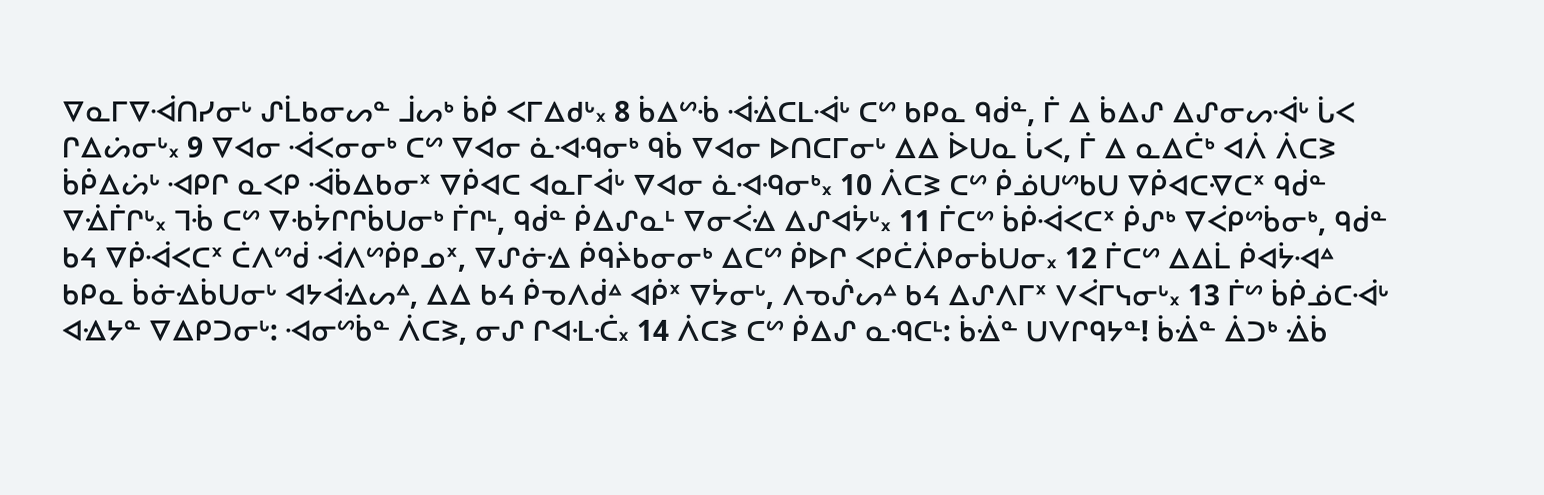ᐁᓇᒥᐁᐙᑎᓯᓂᒡ ᔑᒫᑲᓂᔕᓐ ᒨᔕᒃ ᑳᑮ ᐸᒥᐃᑯᒡ᙮ 8 ᑳᐃᔥᒀ ᐙᐐᑕᒪᐙᒡ ᑕᔥ ᑲᑭᓇ ᑫᑰᓐ, ᒦ ᐃ ᑳᐃᔑ ᐃᔑᓂᔕᐙᒡ ᒑᐸ ᒋᐃᔖᓂᒡ᙮ 9 ᐁᐊᓂ ᐙᐸᓂᓂᒃ ᑕᔥ ᐁᐊᓂ ᓈᐗᑴᓂᒃ ᑫᑳ ᐁᐊᓂ ᐅᑎᑕᒥᓂᒡ ᐃᐃ ᐆᑌᓇ ᒑᐸ, ᒦ ᐃ ᓇᐃᑖᒃ ᐊᐲ ᐲᑕᕒ ᑳᑮᐃᔖᒡ ᐗᑭᒋ ᓇᐸᑭ ᐙᑳᐃᑲᓂᕽ ᐁᑮᐊᑕ ᐊᓇᒥᐋᒡ ᐁᐊᓂ ᓈᐗᑴᓂᒃ᙮ 10 ᐲᑕᕒ ᑕᔥ ᑮᓅᑌᔥᑲᑌ ᐁᑮᐊᑕᐌᑕᕽ ᑫᑰᓐ ᐁᐐᒦᒋᒡ᙮ ᒣᒀ ᑕᔥ ᐁᑾᔮᒋᒋᑳᑌᓂᒃ ᒦᒋᒻ, ᑫᑰᓐ ᑮᐃᔑᓇᒻ ᐁᓂᐹᐎ ᐃᔑᐊᔮᒡ᙮ 11 ᒦᑕᔥ ᑳᑮᐙᐸᑕᕽ ᑮᔑᒃ ᐁᐹᑭᔥᑳᓂᒃ, ᑫᑰᓐ ᑲᔦ ᐁᑮᐙᐸᑕᕽ ᑖᐱᔥᑰ ᐙᐱᔥᑮᑭᓄᕽ, ᐁᔑᓃᐎ ᑮᑫᔩᑲᓂᓂᒃ ᐃᑕᔥ ᑮᐅᒋ ᐸᑭᑖᐲᑭᓂᑳᑌᓂ᙮ 12 ᒦᑕᔥ ᐃᐃᒫ ᑮᐊᔮᐗᐞ ᑲᑭᓇ ᑳᓃᐎᑳᑌᓂᒡ ᐊᔭᐋᐎᔕᐞ, ᐃᐃ ᑲᔦ ᑮᓀᐱᑰᐞ ᐊᑮᕽ ᐁᔮᓂᒡ, ᐱᓀᔒᔕᐞ ᑲᔦ ᐃᔑᐱᒥᕽ ᐯᐹᒥᓭᓂᒡ᙮ 13 ᒦᔥ ᑳᑮᓅᑕᐙᒡ ᐊᐎᔭᓐ ᐁᐃᑭᑐᓂᒡ: ᐗᓂᔥᑳᓐ ᐲᑕᕒ, ᓂᔑ ᒋᐊᒶᑣ᙮ 14 ᐲᑕᕒ ᑕᔥ ᑮᐃᔑ ᓇᑴᑕᒻ: ᑳᐐᓐ ᑌᐯᒋᑫᔭᓐ! ᑳᐐᓐ ᐄᑐᒃ ᐐᑳ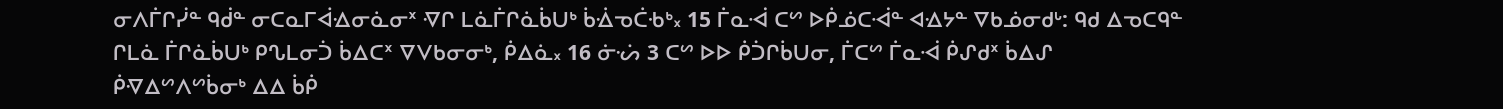ᓂᐱᒦᒋᓰᓐ ᑫᑰᓐ ᓂᑕᓇᒥᐋᐎᓂᓈᓂᕽ ᐌᒋ ᒪᓈᒦᒋᓈᑳᑌᒃ ᑳᐐᓀᑖᑾᒃ᙮ 15 ᒦᓇᐙ ᑕᔥ ᐅᑮᓅᑕᐙᓐ ᐊᐎᔭᓐ ᐁᑲᓅᓂᑯᒡ: ᑫᑯ ᐃᓀᑕᑫᓐ ᒋᒪᓈ ᒦᒋᓈᑳᑌᒃ ᑭᔐᒪᓂᑑ ᑳᐃᑕᕽ ᐁᐯᑲᓂᓂᒃ, ᑮᐃᓈ᙮ 16 ᓃᔣ 3 ᑕᔥ ᐅᐅ ᑮᑑᒋᑳᑌᓂ, ᒦᑕᔥ ᒦᓇᐙ ᑮᔑᑯᕽ ᑳᐃᔑ ᑮᐌᐃᔥᐱᔥᑳᓂᒃ ᐃᐃ ᑳᑮ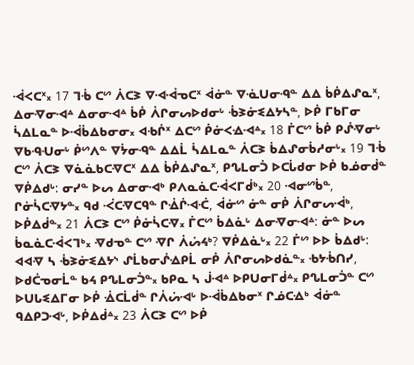ᐙᐸᑕᕽ᙮ 17 ᒣᒀ ᑕᔥ ᐲᑕᕒ ᐁᐗᐙᓀᑕᕽ ᐋᓃᓐ ᐁᓍᑌᓂᑴᓐ ᐃᐃ ᑳᑮᐃᔑᓇᕽ, ᐃᓂᐌᓂᐗᐞ ᐃᓂᓂᐗᐞ ᑳᑮ ᐲᒋᓂᔕᐅᑯᓂᒡ ᒀᕒᓃᓬᐃᔭᓴᓐ, ᐅᑮ ᒥᑲᒥᓂ ᓵᐃᒪᓇᓐ ᐅᐙᑳᐃᑲᓂᓂ᙮ ᐊᑾᒌᕽ ᐃᑕᔥ ᑮᓃᐸᐎᐗᐞ᙮ 18 ᒦᑕᔥ ᑳᑮ ᑭᔒᐌᓂᒡ ᐁᑲᑴᑗᓂᒡ ᑮᔥᐱᓐ ᐁᔮᓂᑴᓐ ᐃᐃᒫ ᓵᐃᒪᓇᓐ ᐲᑕᕒ ᑳᐃᔑᓂᑳᓱᓂᒡ᙮ 19 ᒣᒀ ᑕᔥ ᐲᑕᕒ ᐁᓈᓈᑲᑕᐌᑕᕽ ᐃᐃ ᑳᑮᐃᔑᓇᕽ, ᑭᔐᒪᓂᑑ ᐅᑕᒑᑯᓂ ᐅᑮ ᑲᓅᓂᑰᓐ ᐁᑮᐃᑯᒡ: ᓂᓯᓐ ᐅᔕ ᐃᓂᓂᐗᒃ ᑭᐱᓇᓈᑕᐙᐸᒥᑰᒃ᙮ 20 ᐗᓂᔥᑳᓐ, ᒋᓃᓵᑕᐌᔭᓐ᙮ ᑫᑯ ᑆᑕᐌᑕᑫᓐ ᒋᐐᒌᐗᑣ, ᐋᓃᔥ ᓃᓐ ᓂᑮ ᐲᒋᓂᔕᐙᒃ, ᐅᑮᐃᑰᓐ᙮ 21 ᐲᑕᕒ ᑕᔥ ᑮᓃᓵᑕᐌ᙮ ᒦᑕᔥ ᑳᐃᓈᒡ ᐃᓂᐌᓂᐗᐞ: ᓃᓐ ᐅᔕ ᑳᓇᓈᑕᐙᐸᒣᒃ᙮ ᐌᑯᓀᓐ ᑕᔥ ᐌᒋ ᐲᔖᔦᒃ? ᐁᑮᐃᓈᒡ᙮ 22 ᒦᔥ ᐅᐅ ᑳᐃᑯᒡ: ᐊᐊᐌ ᓴ ᒀᕒᓃᓬᐃᔭᔅ ᔑᒫᑲᓂᔒᐎᑭᒫ ᓂᑮ ᐲᒋᓂᔕᐅᑯᓈᓐ᙮ ᑾᔭᒀᑎᓯ, ᐅᑯᑖᓀᓂᒫᓐ ᑲᔦ ᑭᔐᒪᓂᑑᓐ᙮ ᑲᑭᓇ ᓴ ᒎᐗᐞ ᐅᑭᑌᓂᒥᑰᐞ᙮ ᑭᔐᒪᓂᑑᓐ ᑕᔥ ᐅᑌᒐᓬᐃᒥᓂ ᐅᑮ ᐐᑕᒫᑰᓐ ᒋᐲᔖᐗᒡ ᐅᐙᑳᐃᑲᓂᕽ ᒋᓅᑕᐎᒃ ᐋᓃᓐ ᑫᐃᑭᑐᐗᒡ, ᐅᑮᐃᑰᐞ᙮ 23 ᐲᑕᕒ ᑕᔥ ᐅᑮ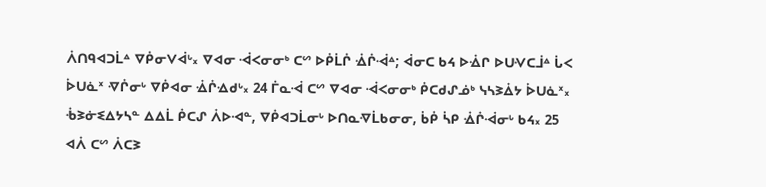ᐲᑎᑫᐊᑐᒫᐞ ᐁᑮᓂᐯᐋᒡ᙮ ᐁᐊᓂ ᐙᐸᓂᓂᒃ ᑕᔥ ᐅᑮᒫᒌ ᐐᒌᐙᐞ; ᐋᓂᑕ ᑲᔦ ᐅᐐᒋ ᐅᑌᐺᑕᒨᐞ ᒑᐸ ᐆᑌᓈᕽ ᐌᒌᓂᒡ ᐁᑮᐊᓂ ᐐᒌᐎᑯᒡ᙮ 24 ᒦᓇᐙ ᑕᔥ ᐁᐊᓂ ᐙᐸᓂᓂᒃ ᑮᑕᑯᔑᓅᒃ ᓭᓴᕒᐄᔭ ᐆᑌᓈᕽ᙮ ᒀᕒᓃᓬᐃᔭᓴᓐ ᐃᐃᒫ ᑮᑕᔑ ᐲᐅᐗᓐ, ᐁᑮᐊᑐᒫᓂᒡ ᐅᑎᓇᐌᒫᑲᓂᓂ, ᑳᑮ ᓵᑭ ᐐᒌᐙᓂᒡ ᑲᔦ᙮ 25 ᐊᐲ ᑕᔥ ᐲᑕᕒ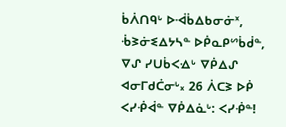ᑳᐲᑎᑫᒡ ᐅᐙᑳᐃᑲᓂᓃᕽ, ᒀᕒᓃᓬᐃᔭᓴᓐ ᐅᑮᓇᑭᔥᑳᑰᓐ, ᐁᔑ ᓯᑌᑳᐸᐎᒡ ᐁᑮᐃᔑ ᐊᓂᒥᑯᑖᓂᒡ᙮ 26 ᐲᑕᕒ ᐅᑮ ᐸᓯᑸᐋᓐ ᐁᑮᐃᓈᒡ: ᐸᓯᑸᓐ!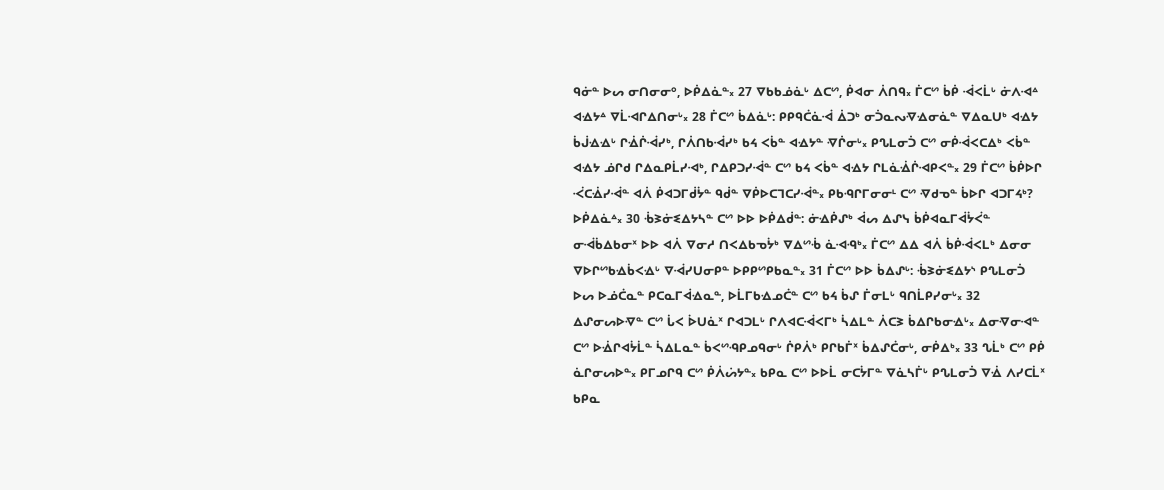ᑫᓃᓐ ᐅᔕ ᓂᑎᓂᓂᐤ, ᐅᑮᐃᓈᓐ᙮ 27 ᐁᑲᑲᓅᓈᒡ ᐃᑕᔥ, ᑮᐊᓂ ᐲᑎᑫ᙮ ᒦᑕᔥ ᑳᑮ ᐙᐸᒫᒡ ᓃᐱᐗᐞ ᐊᐎᔭᐞ ᐁᒫᐗᒋᐃᑎᓂᒡ᙮ 28 ᒦᑕᔥ ᑳᐃᓈᒡ: ᑭᑭᑫᑖᓈᐙ ᐄᑐᒃ ᓂᑑᓇᔓᐌᐎᓂᓈᓐ ᐁᐃᓇᑌᒃ ᐊᐎᔭ ᑳᒎᐎᐎᒡ ᒋᐐᒌᐙᓯᒃ, ᒋᐲᑎᑲᐙᓯᒃ ᑲᔦ ᐸᑳᓐ ᐊᐎᔭᓐ ᐌᒌᓂᒡ᙮ ᑭᔐᒪᓂᑑ ᑕᔥ ᓂᑮᐙᐸᑕᐃᒃ ᐸᑳᓐ ᐊᐎᔭ ᓅᒋᑯ ᒋᐃᓇᑭᒫᓯᐗᒃ, ᒋᐃᑭᑐᓯᐙᓐ ᑕᔥ ᑲᔦ ᐸᑳᓐ ᐊᐎᔭ ᒋᒪᓈᐐᒌᐗᑭᐸᓐ᙮ 29 ᒦᑕᔥ ᑳᑮᐅᒋ ᑆᑕᐐᓯᐙᓐ ᐊᐲ ᑮᐊᑐᒥᑰᔮᓐ ᑫᑰᓐ ᐁᑮᐅᑕᒣᑕᓯᐙᓐ᙮ ᑭᑲᑴᒋᒥᓂᓂᒻ ᑕᔥ ᐌᑯᓀᓐ ᑳᐅᒋ ᐊᑐᒥᔦᒃ? ᐅᑮᐃᓈᐞ᙮ 30 ᒀᕒᓃᓬᐃᔭᓴᓐ ᑕᔥ ᐅᐅ ᐅᑮᐃᑰᓐ: ᓃᐎᑮᔑᒃ ᐋᔕ ᐃᔑᓭ ᑳᑮᐊᓇᒥᐋᔮᐹᓐ ᓂᐙᑳᐃᑲᓂᕽ ᐅᐅ ᐊᐲ ᐁᓂᓱ ᑎᐸᐃᑲᓀᔮᒃ ᐁᐃᔥᒀ ᓈᐗᑴᒃ᙮ ᒦᑕᔥ ᐃᐃ ᐊᐲ ᑳᑮᐙᐸᒪᒃ ᐃᓂᓂ ᐁᐅᒋᔥᑲᐎᑳᐸᐎᒡ ᐁᐙᓯᑌᓂᑭᓐ ᐅᑭᑭᔥᑭᑲᓇᓐ᙮ 31 ᒦᑕᔥ ᐅᐅ ᑳᐃᔑᒡ: ᒀᕒᓃᓬᐃᔭᔅ ᑭᔐᒪᓂᑑ ᐅᔕ ᐅᓅᑖᓇᓐ ᑭᑕᓇᒥᐋᐎᓇᓐ, ᐅᒫᒥᑲᐎᓄᑖᓐ ᑕᔥ ᑲᔦ ᑳᔑ ᒦᓂᒪᒡ ᑫᑎᒫᑭᓯᓂᒡ᙮ 32 ᐃᔑᓂᔕᐅᐌᓐ ᑕᔥ ᒑᐸ ᐆᑌᓈᕽ ᒋᐊᑐᒪᒡ ᒋᐱᐊᑕᐙᐸᒥᒃ ᓵᐃᒪᓐ ᐲᑕᕒ ᑳᐃᒋᑲᓂᐎᒡ᙮ ᐃᓂᐌᓂᐗᓐ ᑕᔥ ᐅᐐᒋᐊᔮᒫᓐ ᓵᐃᒪᓇᓐ ᑳᐸᔥᑴᑭᓄᑫᓂᒡ ᒌᑭᐲᒃ ᑭᒋᑲᒦᕽ ᑳᐃᔑᑖᓂᒡ, ᓂᑮᐃᒃ᙮ 33 ᔐᒫᒃ ᑕᔥ ᑭᑮ ᓈᒋᓂᔕᐅᓐ᙮ ᑭᒥᓄᒋᑫ ᑕᔥ ᑮᐲᔖᔭᓐ᙮ ᑲᑭᓇ ᑕᔥ ᐅᐅᒫ ᓂᑕᔮᒥᓐ ᐁᓈᓴᒦᒡ ᑭᔐᒪᓂᑑ ᐁᐐ ᐱᓯᑕᒫᕽ ᑲᑭᓇ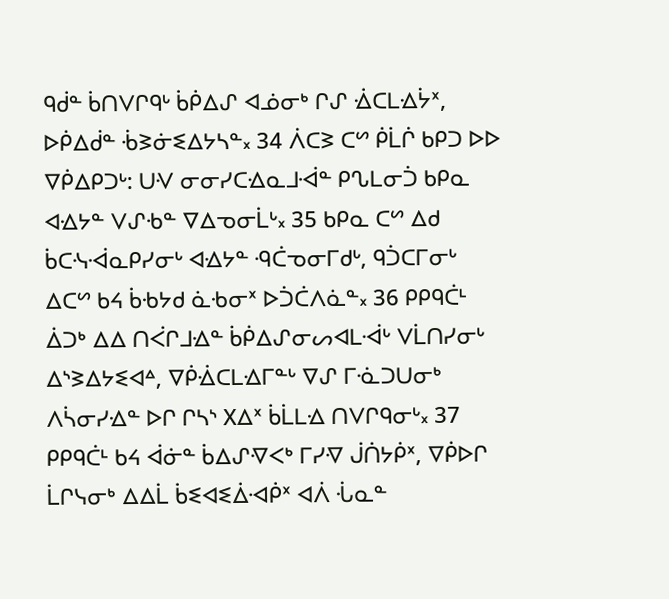ᑫᑰᓐ ᑳᑎᐯᒋᑫᒡ ᑳᑮᐃᔑ ᐊᓅᓂᒃ ᒋᔑ ᐐᑕᒪᐎᔮᕽ, ᐅᑮᐃᑰᓐ ᒀᕒᓃᓬᐃᔭᓴᓐ᙮ 34 ᐲᑕᕒ ᑕᔥ ᑮᒫᒌ ᑲᑭᑐ ᐅᐅ ᐁᑮᐃᑭᑐᒡ: ᑌᐺ ᓂᓂᓯᑕᐎᓇᒧᐙᓐ ᑭᔐᒪᓂᑑ ᑲᑭᓇ ᐊᐎᔭᓐ ᐯᔑᑾᓐ ᐁᐃᓀᓂᒫᒡ᙮ 35 ᑲᑭᓇ ᑕᔥ ᐃᑯ ᑳᑕᓶᐙᓇᑭᓯᓂᒡ ᐊᐎᔭᓐ ᑴᑖᓀᓂᒥᑯᒡ, ᑫᑑᑕᒥᓂᒡ ᐃᑕᔥ ᑲᔦ ᑳᑾᔭᑯ ᓈᑾᓂᕽ ᐅᑑᑖᐱᓈᓐ᙮ 36 ᑭᑭᑫᑖᒻ ᐄᑐᒃ ᐃᐃ ᑎᐹᒋᒧᐎᓐ ᑳᑮᐃᔑᓂᔕᐊᒪᐙᒡ ᐯᒫᑎᓯᓂᒡ ᐃᔅᕒᐃᔭᓬᐊᐞ, ᐁᑮᐐᑕᒪᐎᒥᓐᒡ ᐁᔑ ᒥᓍᑐᑌᓂᒃ ᐱᓵᓂᓯᐎᓐ ᐅᒋ ᒋᓴᔅ Xᐃᕽ ᑳᒫᒪᐎ ᑎᐯᒋᑫᓂᒡ᙮ 37 ᑭᑭᑫᑖᒻ ᑲᔦ ᐋᓃᓐ ᑳᐃᔑᐌᐸᒃ ᒥᓯᐌ ᒎᑏᔭᑮᕽ, ᐁᑮᐅᒋ ᒫᒋᓭᓂᒃ ᐃᐃᒫ ᑳᓬᐊᓬᐄᐗᑮᕽ ᐊᐲ ᒞᓇᓐ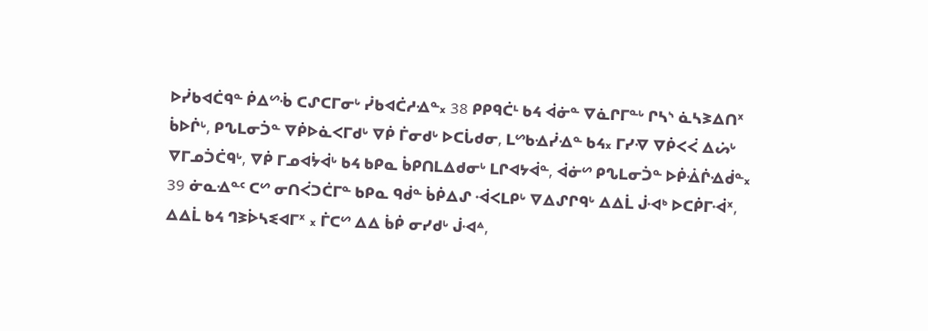ᐅᓰᑲᐊᑖᑫᓐ ᑮᐃᔥᒀ ᑕᔑᑕᒥᓂᒡ ᓰᑲᐊᑖᓱᐎᓐ᙮ 38 ᑭᑭᑫᑖᒻ ᑲᔦ ᐋᓃᓐ ᐁᓈᒋᒥᓐᒡ ᒋᓴᔅ ᓈᓴᕒᐃᑎᕽ ᑳᐅᒌᒡ, ᑭᔐᒪᓂᑑᓐ ᐁᑮᐅᓈᐸᒥᑯᒡ ᐁᑮ ᒦᓂᑯᒡ ᐅᑕᒑᑯᓂ, ᒪᔥᑲᐎᓰᐎᓐ ᑲᔦ᙮ ᒥᓯᐌ ᐁᑮᐸᐹ ᐃᔖᒡ ᐁᒥᓄᑑᑖᑫᒡ, ᐁᑮ ᒥᓄᐊᔮᐋᒡ ᑲᔦ ᑲᑭᓇ ᑳᑭᑎᒪᐃᑯᓂᒡ ᒪᒋᐊᔭᐋᓐ, ᐋᓃᔥ ᑭᔐᒪᓂᑑᓐ ᐅᑮᐐᒌᐎᑰᓐ᙮ 39 ᓃᓇᐎᓐᑦ ᑕᔥ ᓂᑎᐹᑐᑖᒥᓐ ᑲᑭᓇ ᑫᑰᓐ ᑳᑮᐃᔑ ᐙᐸᒪᑭᒡ ᐁᐃᔑᒋᑫᒡ ᐃᐃᒫ ᒎᐗᒃ ᐅᑕᑮᒥᐙᕽ, ᐃᐃᒫ ᑲᔦ ᒉᕒᐆᓴᓬᐊᒥᕽ ᙮ ᒦᑕᔥ ᐃᐃ ᑳᑮ ᓂᓯᑯᒡ ᒎᐗᐞ,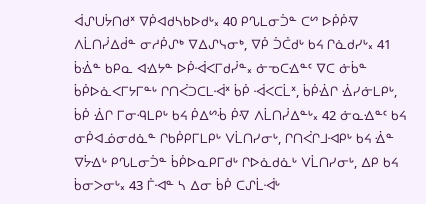ᐋᔑᑌᔮᑎᑯᕽ ᐁᑮᐊᑯᓴᑲᐅᑯᒡ᙮ 40 ᑭᔐᒪᓂᑑᓐ ᑕᔥ ᐅᑮᑮᐌ ᐱᒫᑎᓰᐃᑰᓐ ᓂᓱᑮᔑᒃ ᐁᐃᔑᓭᓂᒃ, ᐁᑮ ᑑᑖᑯᒡ ᑲᔦ ᒋᓈᑯᓯᒡ᙮ 41 ᑳᐐᓐ ᑲᑭᓇ ᐊᐎᔭᓐ ᐅᑮᐙᐸᒥᑯᓰᓐ᙮ ᓃᓀᑕᐎᓐᑦ ᐁᑕ ᓃᑳᓐ ᑳᑮᐅᓈᐸᒥᔭᒥᓐᒡ ᒋᑎᐹᑐᑕᒪᐙᕽ ᑳᑮ ᐙᐸᑕᒫᕽ, ᑳᑮᐐᒋ ᐐᓯᓃᒪᑭᒡ, ᑳᑮ ᐐᒋ ᒥᓂᑴᒪᑭᒡ ᑲᔦ ᑮᐃᔥᒀ ᑮᐌ ᐱᒫᑎᓰᐃᓐᒡ᙮ 42 ᓃᓇᐎᓐᑦ ᑲᔦ ᓂᑮᐊᓅᓂᑯᓈᓐ ᒋᑲᑮᑭᒥᒪᑭᒡ ᐯᒫᑎᓯᓂᒡ, ᒋᑎᐹᒋᒧᐗᑭᒡ ᑲᔦ ᐐᓐ ᐁᔮᐎᒡ ᑭᔐᒪᓂᑑᓐ ᑳᑮᐅᓇᑭᒥᑯᒡ ᒋᐅᓈᑯᓈᒡ ᐯᒫᑎᓯᓂᒡ, ᐃᑭ ᑲᔦ ᑳᓂᐳᓂᒡ᙮ 43 ᒦᐗᓐ ᓴ ᐃᓂ ᑳᑮ ᑕᔑᒫᐙᒡ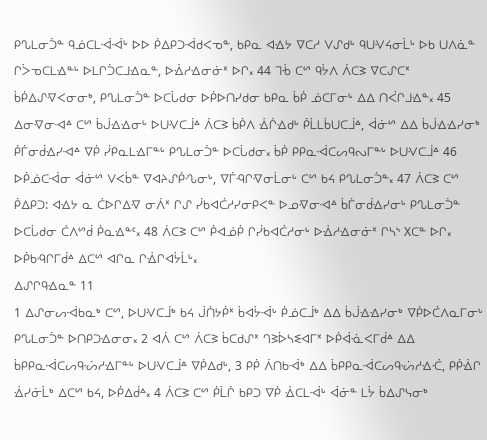ᑭᔐᒪᓂᑑᓐ ᑫᓅᑕᒪᐙᐙᒡ ᐅᐅ ᑮᐃᑭᑐᐙᑯᐸᓀᓐ, ᑲᑭᓇ ᐊᐎᔭ ᐁᑕᓱ ᐯᔑᑯᒡ ᑫᑌᐺᔦᓂᒫᒡ ᐅᑲ ᑌᐱᓈᓐ ᒋᐴᓀᑕᒪᐎᓐᒡ ᐅᒪᒋᑑᑕᒧᐎᓇᓐ, ᐅᐐᓱᐎᓂᓃᕽ ᐅᒋ᙮ 44 ᒣᒀ ᑕᔥ ᑫᔮᐱ ᐲᑕᕒ ᐁᑕᔑᑕᕽ ᑳᑮᐃᔑᐌᐸᓂᓂᒃ, ᑭᔐᒪᓂᑑᓐ ᐅᑕᒑᑯᓂ ᐅᑮᐅᑎᓯᑯᓂ ᑲᑭᓇ ᑳᑮ ᓅᑕᒥᓂᒡ ᐃᐃ ᑎᐹᒋᒧᐎᓐ᙮ 45 ᐃᓂᐌᓂᐗᐞ ᑕᔥ ᑳᒎᐎᐎᓂᒡ ᐅᑌᐺᑕᒨᐞ ᐲᑕᕒ ᑳᑮᐱ ᐐᒌᐎᑯᒡ ᑮᒫᒪᑳᑌᑕᒨᐞ, ᐋᓃᔥ ᐃᐃ ᑳᒎᐎᐎᓯᓂᒃ ᑮᒦᓂᑰᐎᓯᐗᐞ ᐁᑮ ᓰᑭᓇᒪᐎᒥᓐᒡ ᑭᔐᒪᓂᑑᓐ ᐅᑕᒑᑯᓂ᙮ ᑳᑮ ᑭᑭᓇᐙᑕᔕᑫᔓᒥᓐᒡ ᐅᑌᐺᑕᒨᐞ 46 ᐅᑮᓅᑕᐙᓂ ᐋᓃᔥ ᐯᐸᑳᓐ ᐁᐊᔨᔑᑮᔗᓂᒡ, ᐁᒦᑴᒋᐌᓂᒫᓂᒡ ᑕᔥ ᑲᔦ ᑭᔐᒪᓂᑑᓐ᙮ 47 ᐲᑕᕒ ᑕᔥ ᑮᐃᑭᑐ: ᐊᐎᔭ ᓇ ᑖᐅᒋᐃᐌ ᓂᐲᕽ ᒋᔑ ᓰᑲᐊᑖᓱᓯᓂᑭᐸᓐ ᐅᓄᐌᓂᐗᐞ ᑳᒦᓂᑰᐎᓯᓂᒡ ᑭᔐᒪᓂᑑᓐ ᐅᑕᒑᑯᓂ ᑖᐱᔥᑰ ᑮᓇᐎᓐᑦ᙮ 48 ᐲᑕᕒ ᑕᔥ ᑮᐊᓅᑮ ᒋᓰᑲᐊᑖᓱᓂᒡ ᐅᐐᓱᐎᓂᓃᕽ ᒋᓴᔅ Xᑕᓐ ᐅᒋ᙮ ᐅᑮᑲᑴᒋᒥᑰᐞ ᐃᑕᔥ ᐊᒋᓇ ᒋᐐᒋᐊᔮᒫᒡ᙮
ᐃᔑᒋᑫᐎᓇᓐ 11
1 ᐃᔑᓂᔕᐙᑲᓇᒃ ᑕᔥ, ᐅᑌᐺᑕᒨᒃ ᑲᔦ ᒎᑏᔭᑮᕽ ᑳᐊᔮᐙᒡ ᑮᓅᑕᒨᒃ ᐃᐃ ᑳᒎᐎᐎᓯᓂᒃ ᐁᑮᐅᑖᐱᓇᒥᓂᒡ ᑭᔐᒪᓂᑑᓐ ᐅᑎᑭᑐᐎᓂᓂ᙮ 2 ᐊᐲ ᑕᔥ ᐲᑕᕒ ᑳᑕᑯᔑᕽ ᒉᕒᐆᓴᓬᐊᒥᕽ ᐅᑮᐋᓍᐸᒥᑰᐞ ᐃᐃ ᑳᑭᑭᓇᐙᑕᔕᑫᔣᓱᐎᒥᓐᒡ ᐅᑌᐺᑕᒨᐞ ᐁᑮᐃᑯᒡ, 3 ᑭᑮ ᐲᑎᑲᐙᒃ ᐃᐃ ᑳᑭᑭᓇᐙᑕᔕᑫᔣᓱᐎᑣ, ᑭᑮᐐᒋ ᐐᓯᓃᒫᒃ ᐃᑕᔥ ᑲᔦ, ᐅᑮᐃᑰᐞ᙮ 4 ᐲᑕᕒ ᑕᔥ ᑮᒫᒌ ᑲᑭᑐ ᐁᑮ ᐐᑕᒪᐙᒡ ᐋᓃᓐ ᒪᔮ ᑳᐃᔑᓭᓂᒃ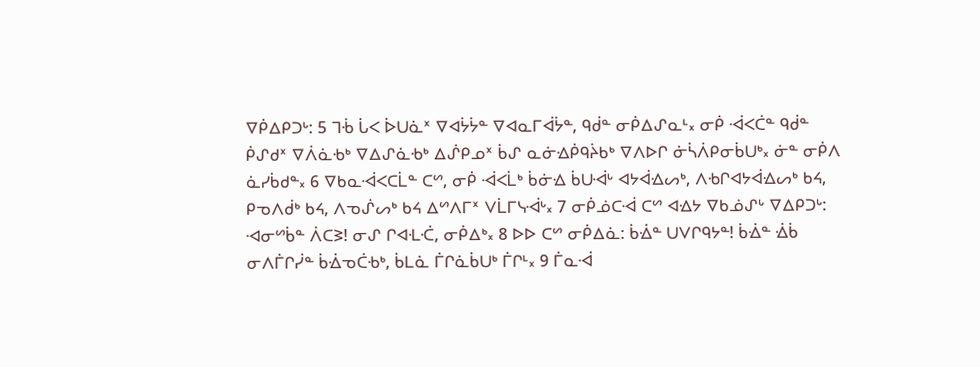ᐁᑮᐃᑭᑐᒡ: 5 ᒣᒀ ᒑᐸ ᐆᑌᓈᕽ ᐁᐊᔮᔮᓐ ᐁᐊᓇᒥᐋᔮᓐ, ᑫᑰᓐ ᓂᑮᐃᔑᓇᒻ᙮ ᓂᑮ ᐙᐸᑖᓐ ᑫᑰᓐ ᑮᔑᑯᕽ ᐁᐲᓈᑾᒃ ᐁᐃᔑᓈᑾᒃ ᐃᔒᑭᓄᕽ ᑳᔑ ᓇᓃᐎᑮᑫᔩᑲᒃ ᐁᐱᐅᒋ ᓃᓵᐲᑭᓂᑳᑌᒃ᙮ ᓃᓐ ᓂᑮᐱ ᓈᓯᑳᑯᓐ᙮ 6 ᐁᑲᓇᐙᐸᑕᒫᓐ ᑕᔥ, ᓂᑮ ᐙᐸᒫᒃ ᑳᓃᐎ ᑳᑌᐙᒡ ᐊᔭᐋᐎᔕᒃ, ᐱᑾᒋᐊᔭᐋᐎᔕᒃ ᑲᔦ, ᑭᓀᐱᑰᒃ ᑲᔦ, ᐱᓀᔒᔕᒃ ᑲᔦ ᐃᔥᐱᒥᕽ ᐯᒫᒥᓭᐙᒡ᙮ 7 ᓂᑮᓅᑕᐙ ᑕᔥ ᐊᐎᔭ ᐁᑲᓅᔑᒡ ᐁᐃᑭᑐᒡ: ᐗᓂᔥᑳᓐ ᐲᑕᕒ! ᓂᔑ ᒋᐊᒶᑣ, ᓂᑮᐃᒃ᙮ 8 ᐅᐅ ᑕᔥ ᓂᑮᐃᓈ: ᑳᐐᓐ ᑌᐯᒋᑫᔭᓐ! ᑳᐐᓐ ᐐᑳ ᓂᐱᒦᒋᓰᓐ ᑳᐐᓀᑖᑾᒃ, ᑳᒪᓈ ᒦᒋᓈᑳᑌᒃ ᒦᒋᒻ᙮ 9 ᒦᓇᐙ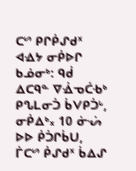ᑕᔥ ᑭᒋᑮᔑᑯᕽ ᐊᐎᔭ ᓂᑮᐅᒋ ᑲᓅᓂᒃ: ᑫᑰ ᐃᑕᑫᓐ ᐁᐐᓀᑖᑾᒃ ᑭᔐᒪᓂᑑ ᑳᐯᑭᑑᒡ, ᓂᑮᐃᒃ᙮ 10 ᓃᔣ ᐅᐅ ᑮᑑᒋᑳᑌ, ᒦᑕᔥ ᑮᔑᑯᕽ ᑳᐃᔑ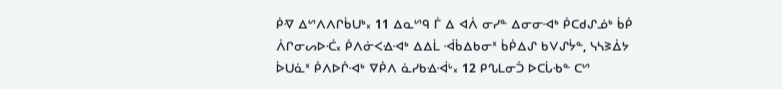ᑮᐌ ᐃᔥᐱᐱᒋᑳᑌᒃ᙮ 11 ᐃᓇᔥᑫ ᒦ ᐃ ᐊᐲ ᓂᓯᓐ ᐃᓂᓂᐗᒃ ᑮᑕᑯᔑᓅᒃ ᑳᑮ ᐲᒋᓂᔕᐅᑣ᙮ ᑮᐱᓃᐸᐎᐗᒃ ᐃᐃᒫ ᐙᑳᐃᑲᓂᕽ ᑳᑮᐃᔑ ᑲᐯᔑᔮᓐ, ᓭᓴᕒᐄᔭ ᐆᑌᓈᕽ ᑮᐱᐅᒌᐗᒃ ᐁᑮᐱ ᓈᓯᑲᐎᐙᒡ᙮ 12 ᑭᔐᒪᓂᑑ ᐅᑕᒑᑾᓐ ᑕᔥ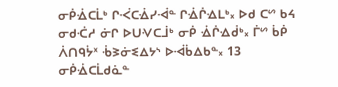ᓂᑮᐐᑕᒫᒃ ᒋᑆᑕᐐᓯᐙᓐ ᒋᐐᒌᐎᒪᒃ᙮ ᐅᑯ ᑕᔥ ᑲᔦ ᓂᑯᑣᓱ ᓃᒋ ᐅᑌᐺᑕᒨᒃ ᓂᑮ ᐐᒌᐎᑰᒃ᙮ ᒦᔥ ᑳᑮ ᐲᑎᑫᔮᕽ ᒀᕒᓃᓬᐃᔭᔅ ᐅᐙᑳᐃᑲᓐ᙮ 13 ᓂᑮᐐᑕᒫᑯᓈᓐ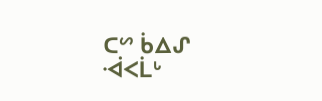ᑕᔥ ᑳᐃᔑ ᐙᐸᒫᒡ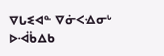ᐁᒐᓬᐊᓐ ᐁᓃᐸᐎᓂᒡ ᐅᐙᑳᐃᑲ